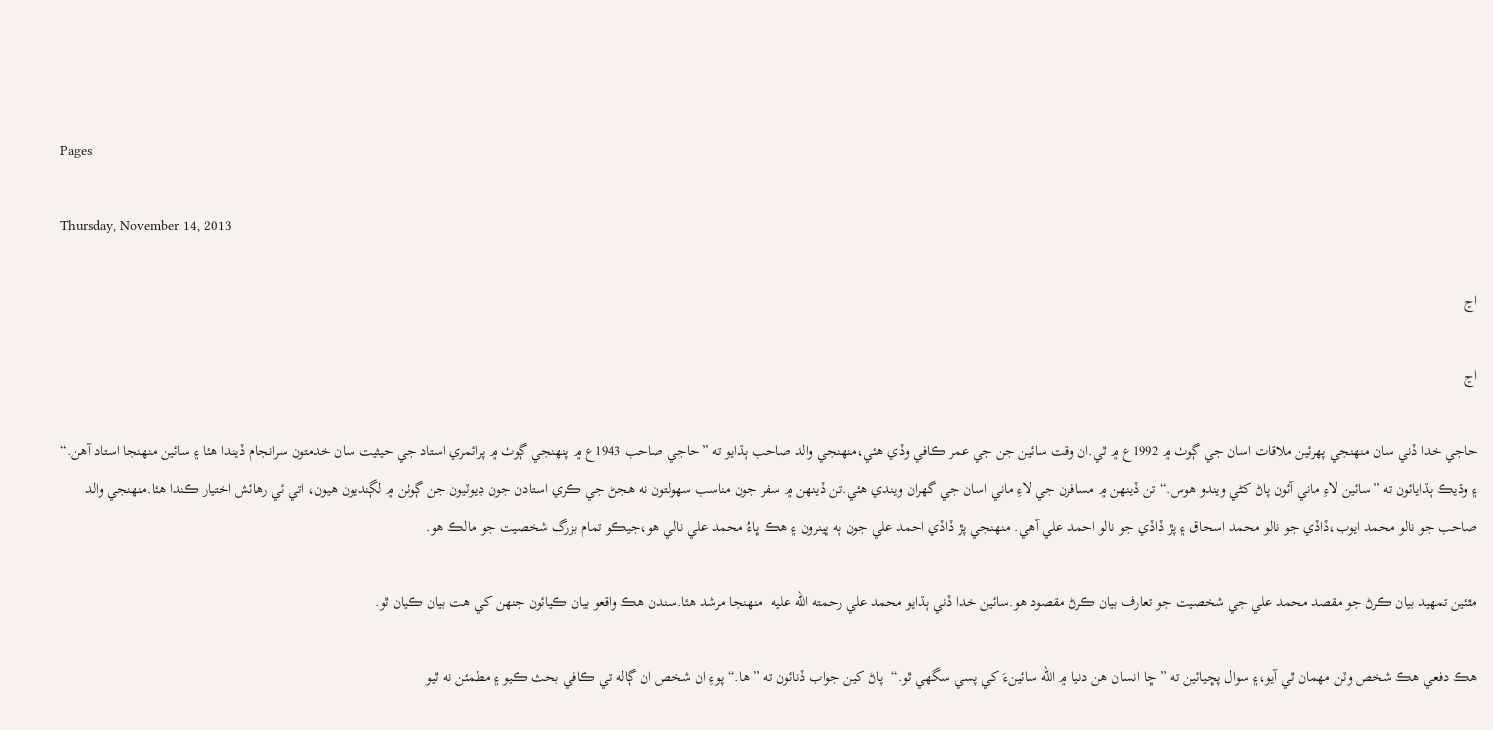Pages

Thursday, November 14, 2013

اڃ

اڃ

حاجي خدا ڏني سان منهنجي پهرئين ملاقات اسان جي ڳوٺ ۾ 1992ع ۾ ٿي.ان وقت سائين جن جي عمر ڪافي وڏي هئي،منهنجي والد صاحب ٻڌايو ته ”حاجي صاحب 1943ع ۾ پنهنجي ڳوٺ ۾ پرائمري استاد جي حيثيت سان خدمتون سرانجام ڏيندا هئا ۽ سائين منهنجا استاد آهن.“ ۽ وڌيڪ ٻڌايائون ته ”سائين لاءِ ماني آئون پاڻ کڻي ويندو هوس.“ تن ڏينهن ۾ مسافرن جي لاءِ ماني اسان جي گھران ويندي هئي.تن ڏينهن ۾ سفر جون مناسب سهولتون نه هجڻ جي ڪري استادن جون ڊيوٽيون جن ڳوٺن ۾ لڳنديون هيون، اتي ئي رهائش اختيار ڪندا هئا.منهنجي والد صاحب جو نالو محمد ايوب،ڏاڏي جو نالو محمد اسحاق ۽ پڙ ڏاڏي جو نالو احمد علي آهي. منهنجي پڙ ڏاڏي احمد علي جون ٻه ڀينرون ۽ هڪ ڀاءُ محمد علي نالي هو،جيڪو تمام بزرگ شخصيت جو مالڪ هو.

مٿئين تمهيد بيان ڪرڻ جو مقصد محمد علي جي شخصيت جو تعارف بيان ڪرڻ مقصود هو.سائين خدا ڏني ٻڌايو محمد علي رحمته الله عليه  منهنجا مرشد هئا.سندن هڪ واقعو بيان ڪيائون جنهن کي هت بيان ڪيان ٿو.

هڪ دفعي هڪ شخص وٽن مهمان ٿي آيو،۽ سوال پڇيائين ته ”ڇا انسان هن دنيا ۾ الله سائينءَ کي پسي سگھي ٿو.“  پاڻ کين جواب ڏنائون ته ”ها.“ پوءِ ان شخص ان ڳاله تي ڪافي بحث ڪيو ۽ مطمئن نه ٿيو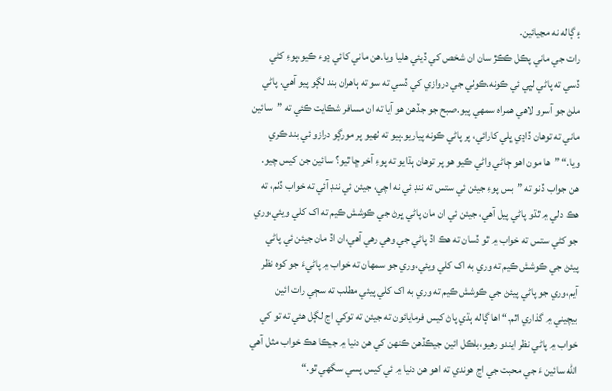۽ ڳاله نه مڃيائين.
رات جي ماني پڪل ڪڪڙ سان ان شخص کي ڏيئي هليا ويا.هن ماني کائي ڍوء ڪيو،پوءِ کڻي ڏسي ته پاڻي لڀي ئي ڪونه.ڪوٺي جي دروازي کي ڏسي ته سو ته ٻاهران بند لڳو پيو آهي. پاڻي ملڻ جو آسرو لاهي همراه سمهي پيو.صبح جو جڏهن هو آيا ته ان مسافر شڪايت ڪئي ته ”سائين ماني ته توهان ڏاڍي ڀلي کارائي، پر پاڻي ڪونه پياريو.ٻيو ته ٺهيو پر مورڳو درازو ئي بند ڪري ويا.“ ”ها مون اهو ڄاڻي واڻي ڪيو هو پر توهان ٻڌايو ته پوءِ آخر ڇا ٿيو؟ سائين جن کيس چيو. هن جواب ڏنو ته ”بس پوءِ جيئن ئي ستس ته ننڊ ئي نه اچي، جيئن ئي ننڊ آئي ته خواب ڏٺم، ته هڪ دلي ۾ ٿڌو پاڻي پيل آهي، جيئن ئي ان مان پاڻي ڀرڻ جي ڪوشش ڪيم ته اک کلي ويئي،وري جو کڻي ستس ته خواب ۾ ٿو ڏسان ته هڪ اڏ پاڻي جي وهي رهي آهي،ان اڏ مان جيئن ئي پاڻي پيئڻ جي ڪوشش ڪيم ته وري به اک کلي ويئي،وري جو سمهان ته خواب ۾ پاڻيءَ جو کوه نظر آيم،وري جو پاڻي پيئڻ جي ڪوشش ڪيم ته وري به اک کلي پيئي مطلب ته سڄي رات ائين بيچيني ۾ گذاري اٿم.“ اها ڳاله ٻڌي پاڻ کيس فرمايائون ته جيئن ته توکي اڃ لڳل هئي ته تو کي خواب ۾ پاڻي نظر ايندو رهيو،بلڪل ائين جيڪڏهن ڪنهن کي هن دنيا ۾ جيڪا هڪ خواب مثل آهي الله سائين ءَ جي محبت جي اڃ هوندي ته اهو هن دنيا ۾ ئي کيس پسي سگھي ٿو.“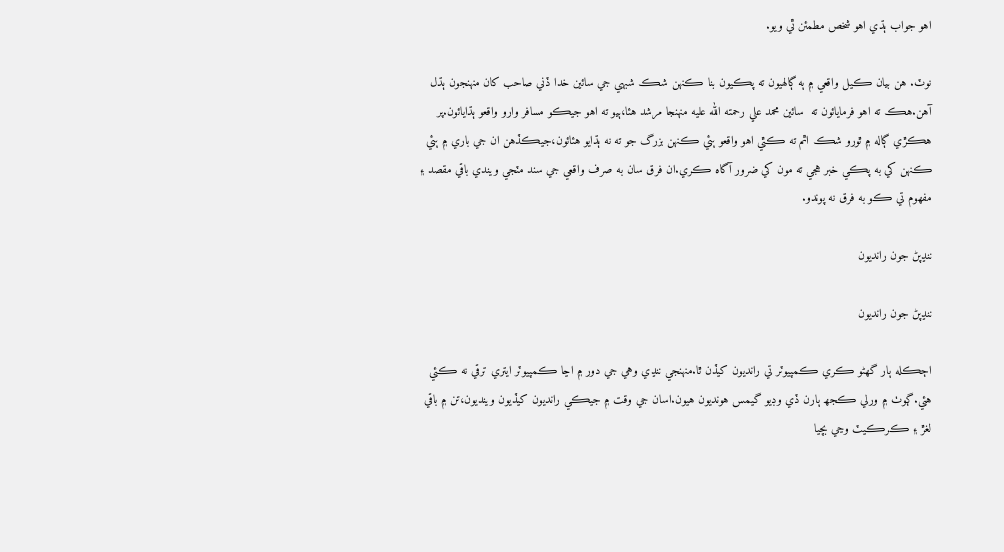اهو جواب ٻڌي اهو شخص مطمئن ٿي ويو.

نوٽ. هن بيان ڪيل واقعي ۾ ٻه ڳالهيون ته پڪيون بنا ڪنهن شڪ شبهي جي سائين خدا ڏني صاحب کان منهنجون ٻڌل آهن.هڪ ته اهو فرمايائون ته  سائين محمد علي رحمته الله عليه منهنجا مرشد هئا،ٻيو ته اهو جيڪو مسافر وارو واقعو ٻڌايائون.پر هڪڙي ڳاله ۾ ٿورو شڪ اٿم ته ڪٿي اهو واقعو ٻئي ڪنهن بزرگ جو ته نه ٻڌايو هئائون،جيڪڏهن ان جي باري ۾ ٻئي ڪنهن کي به پڪي خبر هجي ته مون کي ضرور آگاه ڪري.ان فرق سان به صرف واقعي جي سند مٽجي ويندي باقي مقصد ۽ مفهوم تي ڪو به فرق نه پوندو.

ننڍپڻ جون رانديون

ننڍپڻ جون رانديون

اڄڪله ٻار گھڻو ڪري ڪمپيوٽر تي رانديون کيڏن ٿا.منهنجي ننڍي وهي جي دور ۾ اڃا ڪمپيوٽر ايتري ترقي نه ڪئي هئي.ڳوٺ ۾ ورلي ڪجھ ٻارن ڏي وڊيو گيمس هونديون هيون.اسان جي وقت ۾ جيڪي رانديون کيڏيون وينديون،تن ۾ باقي لغڙ ۽ ڪرڪيٽ وڃي بچيا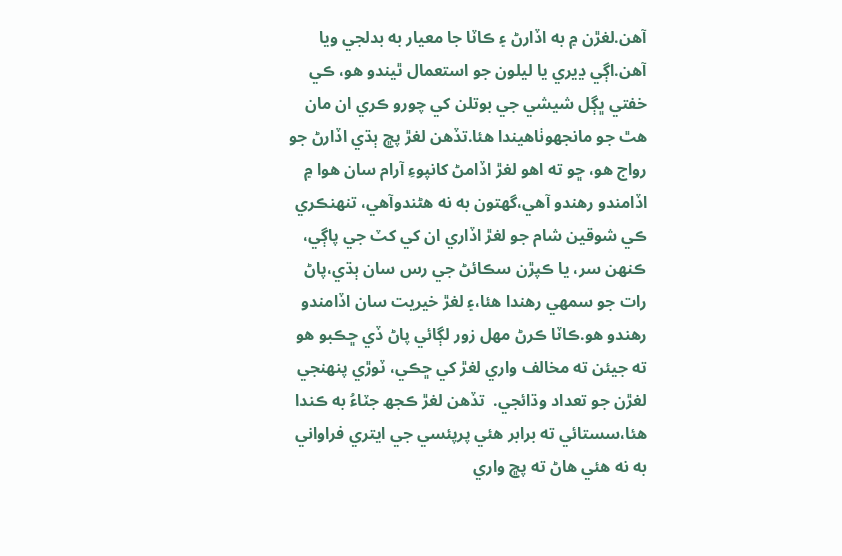آهن.لغڙن ۾ به اڏارڻ ۽ ڪاٽا جا معيار به بدلجي ويا آهن.اڳي ڍيري يا ليلون جو استعمال ٿيندو هو، ڪي خفتي ڀڳل شيشي جي بوتلن کي چورو ڪري ان مان هٿ جو مانجھوٺاهيندا هئا.تڏهن لغڙ پڇ ٻڌي اڏارڻ جو رواج هو، ڇو ته اهو لغڙ اڏامڻ کانپوءِ آرام سان هوا ۾ اڏامندو رهندو آهي،گھتون به نه هڻندوآهي، تنهنڪري ڪي شوقين شام جو لغڙ اڏاري ان کي کٽ جي پاڳي، ڪنهن سر، يا ڪپڙن سڪائڻ جي رس سان ٻڌي،پاڻ رات جو سمهي رهندا هئا،۽ لغڙ خيريت سان اڏامندو رهندو هو.ڪاٽا ڪرڻ مهل زور لڳائي پاڻ ڏي ڇڪبو هو ته جيئن ته مخالف واري لغڙ کي ڇڪي، ٽوڙي پنهنجي لغڙن جو تعداد وڌائجي.  تڏهن لغڙ ڪجھ جٽاءُ به ڪندا هئا،سستائي ته برابر هئي پرپئسي جي ايتري فراواني به نه هئي هاڻ ته پڇ واري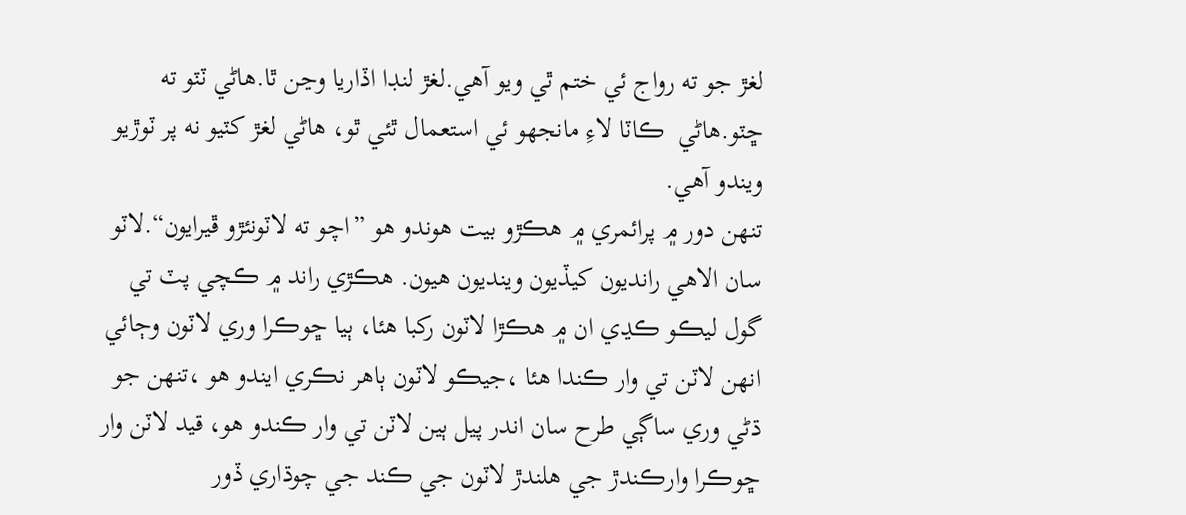لغڙ جو ته رواج ئي ختم ٿي ويو آهي.لغڙ لنڊا اڏاريا وڃن ٿا.هاڻي ٽٽو ته ڇٽو.هاڻي  ڪاٽا لاءِ مانجھو ئي استعمال ٿئي ٿو، هاڻي لغڙ کٽيو نه پر ٽوڙيو ويندو آهي.
تنهن دور ۾ پرائمري ۾ هڪڙو بيت هوندو هو ”اچو ته لاٽونئڙو ڦيرايون“.لاٽو سان الاهي رانديون کيڏيون وينديون هيون. هڪڙي راند ۾ ڪچي پٽ تي گول ليڪو ڪڍي ان ۾ هڪڙا لاٽون رکبا هئا، ٻيا ڇوڪرا وري لاٽون وڄائي انهن لاٽن تي وار ڪندا هئا ،جيڪو لاٽون ٻاهر نڪري ايندو هو ،تنهن جو ڌڻي وري ساڳي طرح سان اندر پيل ٻين لاٽن تي وار ڪندو هو، قيد لاٽن وار ڇوڪرا وارڪندڙ جي هلندڙ لاٽون جي ڪند جي چوڌاري ڏور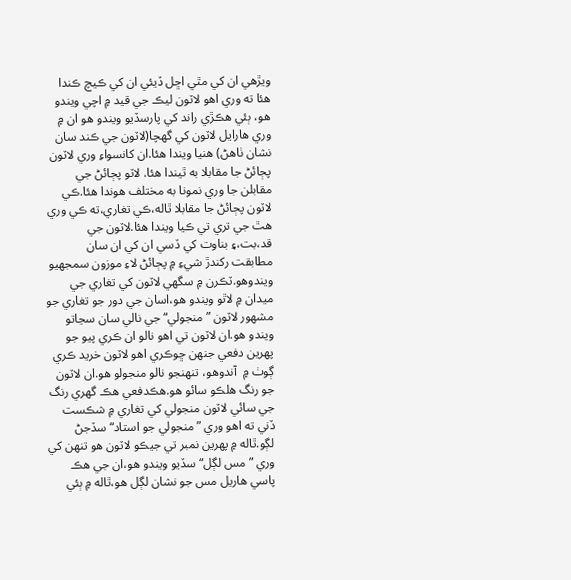ويڙهي ان کي مٿي اڇل ڏيئي ان کي ڪيچ ڪندا هئا ته وري اهو لاٽون ليڪ جي قيد ۾ اچي ويندو هو، ٻئي هڪڙي راند کي پارسڏيو ويندو هو ان ۾ وري هارايل لاٽون کي گھچا(لاٽون جي ڪند سان نشان ٺاهڻ) هنيا ويندا هئا.ان کانسواءِ وري لاٽون پڄائڻ جا مقابلا به ٿيندا هئا. لاٽو پڄائڻ جي مقابلن جا وري نمونا به مختلف هوندا هئا.ڪي لاٽون پڄائڻ جا مقابلا ٿاله،ڪي تغاري،ته ڪي وري هٿ جي تري تي ڪيا ويندا هئا.لاٽون جي قد،بت،۽ بناوت کي ڏسي ان کي ان سان مطابقت رکندڙ شيءِ ۾ پڄائڻ لاءِ موزون سمجھيو ويندوهو.ٽڪرن ۾ سگھي لاٽون کي تغاري جي ميدان ۾ لاٿو ويندو هو،اسان جي دور جو تغاري جو مشهور لاٽون ”منجولي“ جي نالي سان سڃاتو ويندو هو.ان لاٽون تي اهو نالو ان ڪري پيو جو پهرين دفعي جنهن ڇوڪري اهو لاٽون خريد ڪري ڳوٺ ۾  آندوهو، تنهنجو نالو منجولو هو.ان لاٽون جو رنگ هلڪو سائو هو.هڪدفعي هڪ گھري رنگ جي سائي لاٽون منجولي کي تغاري ۾ شڪست ڏني ته اهو وري ”منجولي جو استاد“ سڏجڻ لڳو.ٿاله ۾ پهرين نمبر تي جيڪو لاٽون هو تنهن کي وري ”مس لڳل“ سڏيو ويندو هو،ان جي هڪ پاسي هاريل مس جو نشان لڳل هو،ٿاله ۾ ٻئي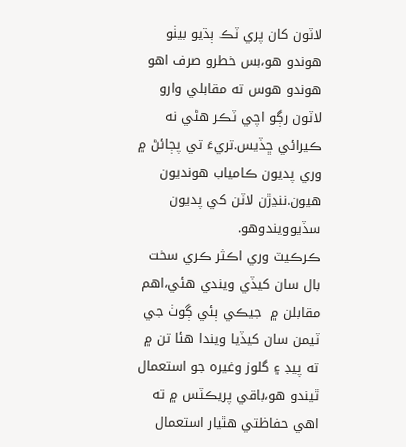لاٽون کان پري ٽڪ ٻڌيو بيٺو هوندو هو،بس خطرو صرف اهو هوندو هوس ته مقابلي وارو لاٽون رڳو اچي ٽڪر هڻي نه ڪيرائي ڇڏيس.تريءَ تي پڄائڻ ۾ وري پديون ڪامياب هونديون هيون.ننڍڙن لاٽن کي پديون سڏيوويندوهو.
ڪرڪيٽ وري اڪثر ڪري سخت بال سان کيڏي ويندي هئي،اهم مقابلن ۾  جيڪي ٻئي ڳوٺ جي ٽيمن سان کيڏيا ويندا هئا تن ۾ ته پيڊ ۽ گلوز وغيره جو استعمال ٿيندو هو،باقي پريڪٽس ۾ ته اهي حفاظتي هٿيار استعمال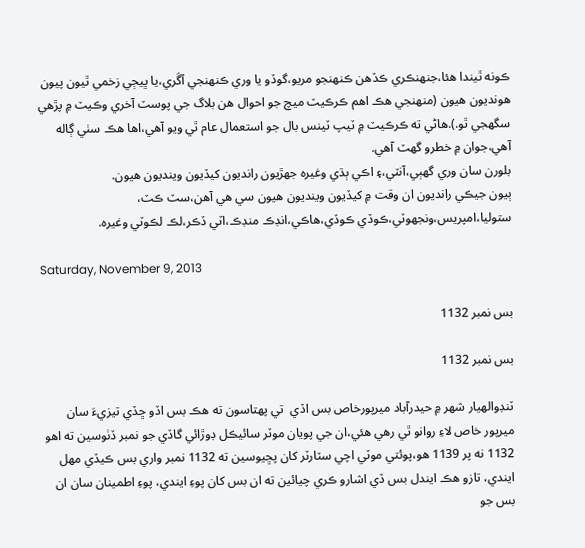ڪونه ٿيندا هئا،جنهنڪري ڪڏهن ڪنهنجو مريو،گوڏو يا وري ڪنهنجي آڱري،يا ڀيڄي زخمي ٿيون پيون هونديون هيون (منهنجي هڪ اهم ڪرڪيٽ ميچ جو احوال هن بلاگ جي پوسٽ آخري وڪيٽ ۾ پڙهي سگھجي ٿو.).هاڻي ته ڪرڪيٽ ۾ ٽيپ ٽينس بال جو استعمال عام ٿي ويو آهي،اها هڪ سٺي ڳاله آهي،جوان ۾ خطرو گھٽ آهي.
بلورن سان وري گھٻي،آنٽي،۽ اڪي ٻڌي وغيره جھڙيون رانديون کيڏيون وينديون هيون.
ٻيون جيڪي رانديون ان وقت ۾ کيڏيون وينديون هيون سي هي آهن،سٽ ڪٽ، ستوليا،امپريس،ونجھوٽي،ڪوڏي ڪوڏي،هاڪي،انڊڪ منڊڪ،اٽي ڏڪر،لڪ لڪوٽي وغيره.

Saturday, November 9, 2013

بس نمبر 1132

بس نمبر 1132

ٽنڊوالهيار شهر ۾ حيدرآباد ميرپورخاص بس اڏي  تي پهتاسون ته هڪ بس اڏو ڇڏي تيزيءَ سان ميرپور خاص لاءِ روانو ٿي رهي هئي،ان جي پويان موٽر سائيڪل ڊوڙائي گاڏي جو نمبر ڏٺوسين ته اهو 1132 نه پر 1139 هو،پوئتي موٽي اچي سٽارٽر کان پڇيوسين ته 1132 نمبر واري بس ڪيڏي مهل ايندي، تازو هڪ ايندل بس ڏي اشارو ڪري چيائين ته ان بس کان پوءِ ايندي، پوءِ اطمينان سان ان بس جو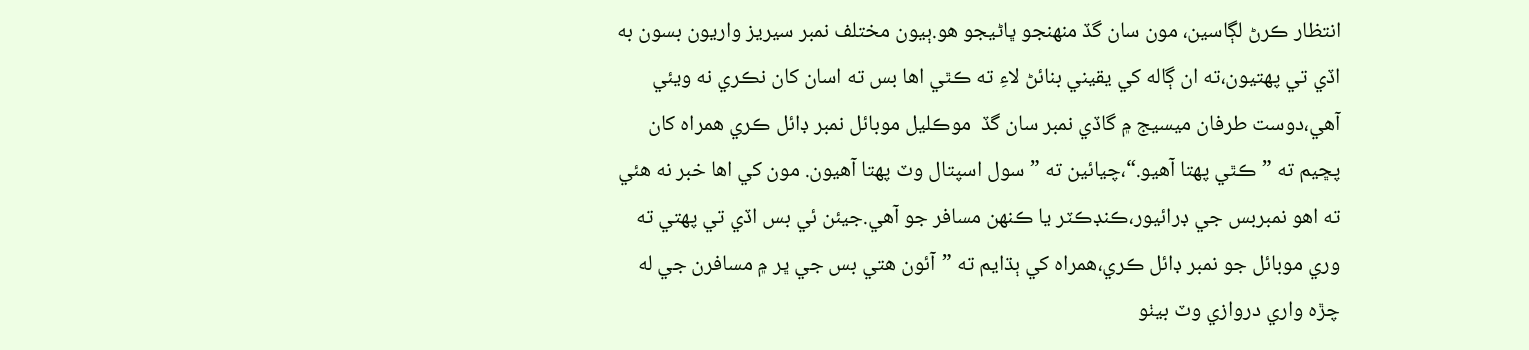انتظار ڪرڻ لڳاسين، مون سان گڏ منهنجو ڀاڻيجو هو.ٻيون مختلف نمبر سيريز واريون بسون به اڏي تي پهتيون،ته ان ڳاله کي يقيني بنائڻ لاءِ ته ڪٿي اها بس ته اسان کان نڪري نه ويئي آهي،دوست طرفان ميسيج ۾ گاڏي نمبر سان گڏ  موڪليل موبائل نمبر ڊائل ڪري همراه کان پڇيم ته ”ڪٿي پهتا آهيو.“،چيائين ته ” سول اسپتال وٽ پهتا آهيون. مون کي اها خبر نه هئي ته اهو نمبربس جي ڊرائيور،ڪنڊڪٽر يا ڪنهن مسافر جو آهي.جيئن ئي بس اڏي تي پهتي ته وري موبائل جو نمبر ڊائل ڪري،همراه کي ٻڌايم ته ”آئون هتي بس جي ڀر ۾ مسافرن جي له چڙه واري دروازي وٽ بيٺو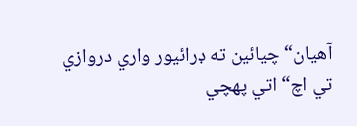آهيان“ چيائين ته ڊرائيور واري دروازي تي اچ“ اتي پهچي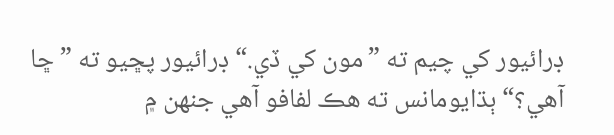ڊرائيور کي چيم ته ”مون کي ڏي.“ ڊرائيور پڇيو ته ”ڇا آهي؟“ ٻڌايومانس ته هڪ لفافو آهي جنهن ۾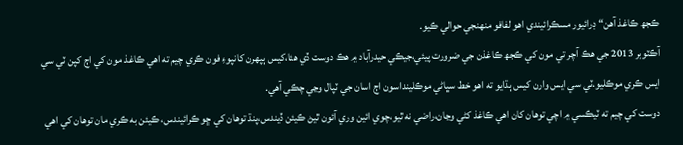ڪجھ ڪاغذ آهن“ ڊرائيور مسڪرائيندي اهو لفافو منهنجي حوالي ڪيو.
آڪٽوبر 2013 جي هڪ آچر تي مون کي ڪجھ ڪاغذن جي ضرورت پيئي،جيڪي حيدرآباد ۾ هڪ دوست ڏي هئا،کيس ٻپهرن کانپوءِ فون ڪري چيم ته اهي ڪاغذ مون کي اڄ کپن ٽي سي ايس ڪري موڪليو.ٽي سي ايس وارن کيس ٻڌايو ته اهو خط سڀاڻي موڪلينداسون اڄ اسان جي ٽپال وڃي چڪي آهي.
دوست کي چيم ته ٽيڪسي ۾ اچي توهان کان اهي ڪاغذ کڻي وڃان،راضي نه ٿيو،چوي ائين وري آئون ٿيڻ ڪيئن ڏيندس،پنڌ توهان کي ڇو ڪرائيندس، ڪيئن به ڪري مان توهان کي اهي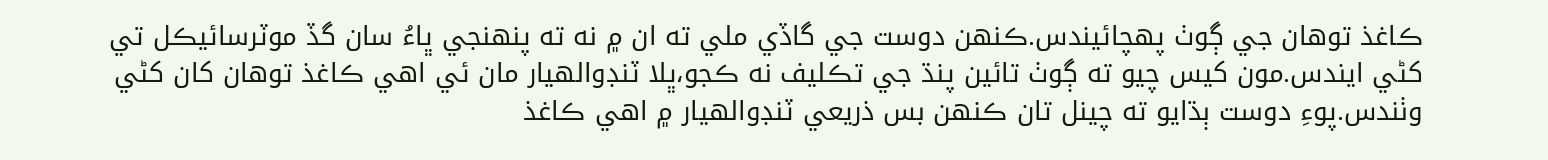ڪاغذ توهان جي ڳوٺ پهچائيندس.ڪنهن دوست جي گاڏي ملي ته ان ۾ نه ته پنهنجي ڀاءُ سان گڏ موٽرسائيڪل تي کڻي ايندس.مون کيس چيو ته ڳوٺ تائين پنڌ جي تڪليف نه ڪجو،ڀلا ٽنڊوالهيار مان ئي اهي ڪاغذ توهان کان کڻي وٺندس.پوءِ دوست ٻڌايو ته چينل تان ڪنهن بس ذريعي ٽنڊوالهيار ۾ اهي ڪاغذ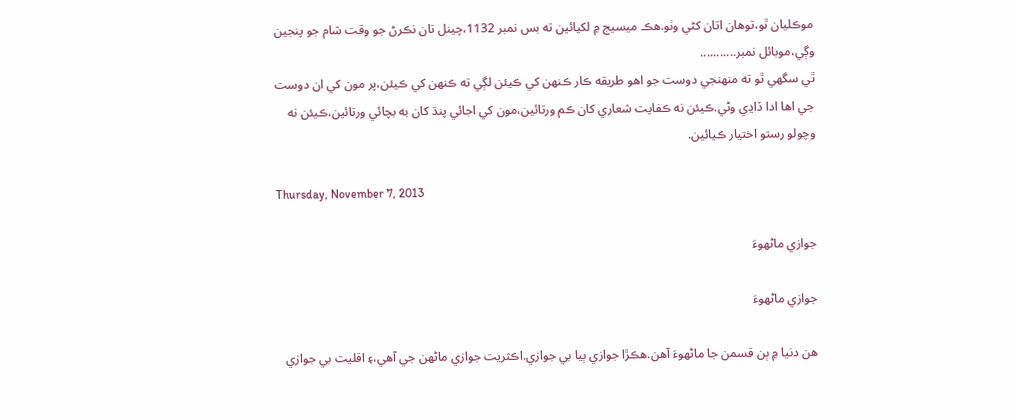موڪليان ٿو،توهان اتان کڻي وٺو.هڪ ميسيج ۾ لکيائين ته بس نمبر 1132،چينل تان نڪرڻ جو وقت شام جو پنجين وڳي،موبائل نمبر...........
ٿي سگھي ٿو ته منهنجي دوست جو اهو طريقه ڪار ڪنهن کي ڪيئن لڳي ته ڪنهن کي ڪيئن،پر مون کي ان دوست جي اها ادا ڏاڍي وڻي.ڪيئن نه ڪفايت شعاري کان ڪم ورتائين،مون کي اجائي پنڌ کان به بچائي ورتائين،ڪيئن نه وچولو رستو اختيار ڪيائين.

Thursday, November 7, 2013

جوازي ماڻهوءَ

جوازي ماڻهوءَ

هن دنيا ۾ ٻن قسمن جا ماڻهوءَ آهن.هڪڙا جوازي ٻيا بي جوازي.اڪثريت جوازي ماڻهن جي آهي،۽ اقليت بي جوازي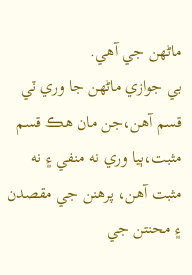ماڻهن جي آهي.
بي جوازي ماڻهن جا وري ٽي قسم آهن،جن مان هڪ قسم مثبت،ٻيا وري نه منفي ۽ نه مثبت آهن، پرهنن جي مقصدن ۽ محنتن جي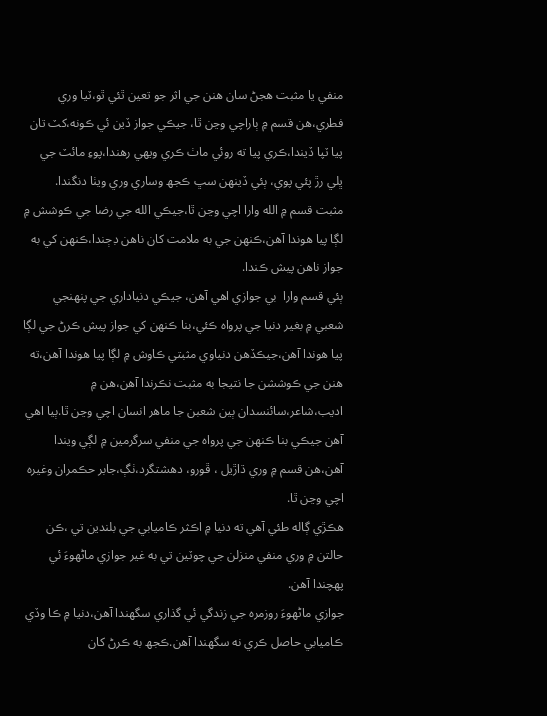منفي يا مثبت هجڻ سان هنن جي اثر جو تعين ٿئي ٿو،ٽيا وري فطري،هن قسم ۾ ٻاراچي وڃن ٿا، جيڪي جواز ڏين ئي ڪونه،کٽ تان پيا ٽپا ڏيندا،ڪري پيا ته روئي ماٺ ڪري ويهي رهندا،پوءِ مائٽ جي ڀلي رڙ پئي پوي، ٻئي ڏينهن سڀ ڪجھ وساري وري ويٺا دنگندا.
مثبت قسم ۾ الله وارا اچي وڃن ٿا،جيڪي الله جي رضا جي ڪوشش ۾ لڳا پيا هوندا آهن،ڪنهن جي به ملامت کان ناهن ڊڄندا،ڪنهن کي به جواز ناهن پيش ڪندا.
ٻئي قسم وارا  بي جوازي اهي آهن، جيڪي دنياداري جي پنهنجي شعبي ۾ بغير دنيا جي پرواه ڪئي،بنا ڪنهن کي جواز پيش ڪرڻ جي لڳا پيا هوندا آهن،جيڪڏهن دنياوي مثبتي ڪاوش ۾ لڳا پيا هوندا آهن،ته هنن جي ڪوششن جا نتيجا به مثبت نڪرندا آهن،هن ۾ اديب،شاعر،سائنسدان ٻين شعبن جا ماهر انسان اچي وڃن ٿا.ٻيا اهي آهن جيڪي بنا ڪنهن جي پرواه جي منفي سرگرمين ۾ لڳي ويندا آهن،هن قسم ۾ وري ڌاڙيل ، ڦورو، دهشتگرد،ٺڳ،جابر حڪمران وغيره اچي وڃن ٿا.
هڪڙي ڳاله طئي آهي ته دنيا ۾ اڪثر ڪاميابي جي بلندين تي ،ڪن حالتن ۾ وري منفي منزلن جي چوٽين تي به غير جوازي ماڻهوءَ ئي پهچندا آهن.
جوازي ماڻهوءَ روزمره جي زندگي ئي گذاري سگھندا آهن،دنيا ۾ ڪا وڏي ڪاميابي حاصل ڪري نه سگھندا آهن.ڪجھ به ڪرڻ کان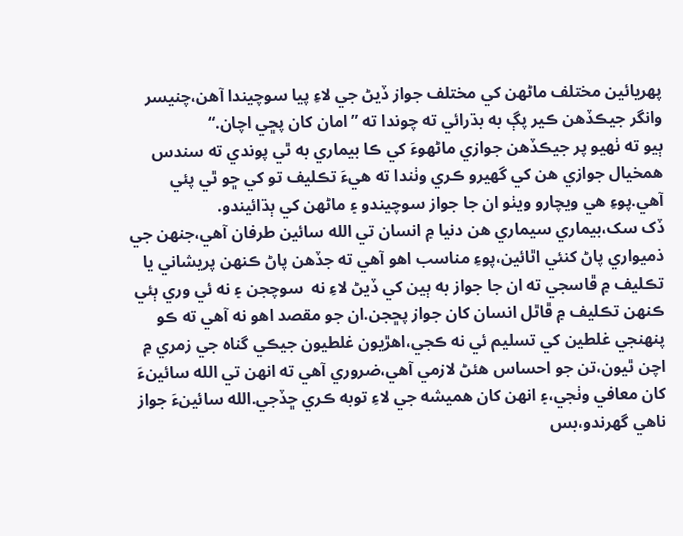پهريائين مختلف ماڻهن کي مختلف جواز ڏيڻ جي لاءِ پيا سوچيندا آهن،چنيسر وانگر جيڪڏهن ڪير پڳ به بڌرائي ته چوندا ته ”امان کان پڇي اچان.“
ٻيو ته ٺهيو پر جيڪڏهن جوازي ماڻهوءَ کي ڪا بيماري به ٿي پوندي ته سندس همخيال جوازي هن کي گھيرو ڪري وٺندا ته هيءَ تڪليف تو کي ڇو ٿي پئي آهي.پوءِ هي ويچارو ويٺو ان جا جواز سوچيندو ۽ ماڻهن کي ٻڌائيندو.
ڏک سک،بيماري سيماري هن دنيا ۾ انسان تي الله سائين طرفان آهي،جنهن جي ذميواري پاڻ کنئي اٿائين،پوءِ مناسب اهو آهي ته جڏهن پاڻ ڪنهن پريشاني يا تڪليف ۾ ڦاسجي ته ان جا جواز به ٻين کي ڏيڻ لاءِ نه  سوچجن ۽ نه ئي وري ٻئي ڪنهن تڪليف ۾ ڦاٿل انسان کان جواز پڇجن.ان جو مقصد اهو نه آهي ته ڪو پنهنجي غلطين کي تسليم ئي نه ڪجي،اهڙيون غلطيون جيڪي گناه جي زمري ۾ اچن ٿيون،تن جو احساس هئڻ لازمي آهي،ضروري آهي ته انهن تي الله سائينءَ کان معافي وٺجي،۽ انهن کان هميشه جي لاءِ توبه ڪري ڇڏجي.الله سائينءَ جواز ناهي گھرندو،بس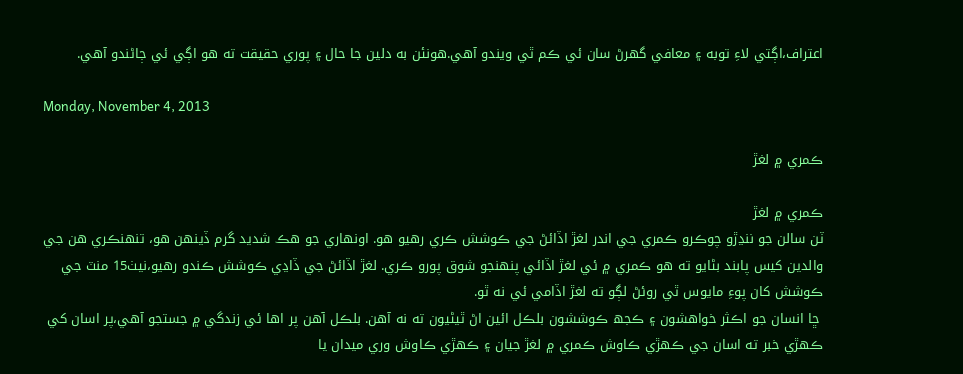اعتراف،اڳتي لاءِ توبه ۽ معافي گھرڻ سان ئي ڪم ٿي ويندو آهي.هونئن به دلين جا حال ۽ پوري حقيقت ته هو اڳي ئي ڄاڻندو آهي.

Monday, November 4, 2013

ڪمري ۾ لغڙ

ڪمري ۾ لغڙ
ٽن سالن جو ننڍڙو چوڪرو ڪمري جي اندر لغڙ اڏائڻ جي ڪوشش ڪري رهيو هو. اونهاري جو هڪ شديد گرم ڏينهن هو، تنهنڪري هن جي والدين کيس پابند بڻايو ته هو ڪمري ۾ ئي لغڙ اڏائي پنهنجو شوق پورو ڪري. لغڙ اڏائڻ جي ڏاڍي ڪوشش ڪندو رهيو،نيٺ15 منٽ جي ڪوشش کان پوءِ مايوس ٿي روئڻ لڳو ته لغڙ اڏامي ئي نه ٿو.
 ڇا انسان جو اڪثر خواهشون ۽ ڪجھ ڪوششون بلڪل ائين اڻ ٿيڻيون ته نه آهن. بلڪل آهن پر اها ئي زندگي ۾ جستجو آهي،پر اسان کي ڪهڙي خبر ته اسان جي ڪهڙي ڪاوش ڪمري ۾ لغڙ جيان ۽ ڪهڙي ڪاوش وري ميدان يا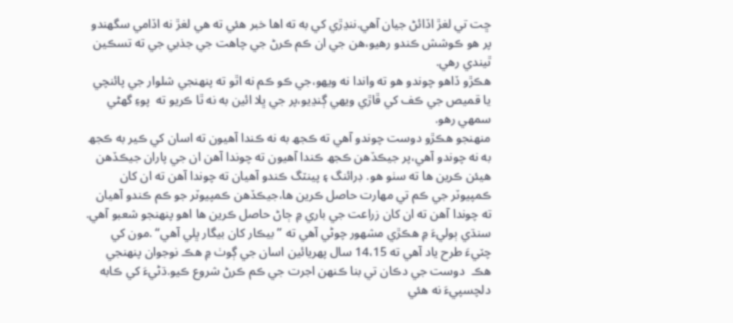ڇت تي لغڙ اڏائڻ جيان آهي.ننڍڙي کي به ته اها خبر هئي ته هي لغڙ نه اڏامي سگھندو پر هو ڪوشش ڪندو رهيو،هن جي ان ڪم ڪرڻ جي چاهت جي جذبي جي ته تسڪين ٿيندي رهي.
هڪڙو ڏاهو چوندو هو ته واندا نه ويهو،جي ڪو ڪم نه اٿو ته پنهنجي شلوار جي پائنچي يا قميص جي ڪف کي ڦاڙي ويهي ڳنڍيو،پر جي ڀلا ائين به نه ٿا ڪريو ته  پوءِ گھڻي سمهي رهو.
منهنجو هڪڙو دوست چوندو آهي ته ڪجھ به نه ڪندا آهيون ته اسان کي ڪير به ڪجھ به نه چوندو آهي،پر جيڪڏهن ڪجھ ڪندا آهيون ته چوندا آهن ان جي پاران جيڪڏهن هيئن ڪرين ها ته سٺو هو. ڊرائنگ ۽ پينٽگ ڪندو آهيان ته چوندا آهن ته ان کان ڪمپيوٽر جي ڪم تي مهارت حاصل ڪرين ها،جيڪڏهن ڪمپيوٽر جو ڪم ڪندو آهيان ته چوندا آهن ته ان کان زراعت جي باري ۾ ڄاڻ حاصل ڪرين ها اهو پنهنجو شعبو آهي.
سنڌي ٻوليءَ ۾ هڪڙي مشهور چوڻي آهي ته ”بيڪار کان بيگار ڀلي آهي“ .مون کي چٽيءَ طرح ياد آهي ته 14،15 سال پهريائين اسان جي ڳوٺ ۾ هڪ نوجوان پنهنجي هڪ  دوست جي دڪان تي بنا ڪنهن اجرت جي ڪم ڪرڻ شروع ڪيو.ڌڻيءَ کي ڪابه دلچسپيءَ نه هئي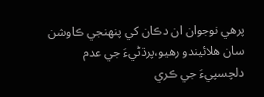پرهي نوجوان ان دڪان کي پنهنجي ڪاوشن سان هلائيندو رهيو،پرڌڻيءَ جي عدم دلچسپيءَ جي ڪري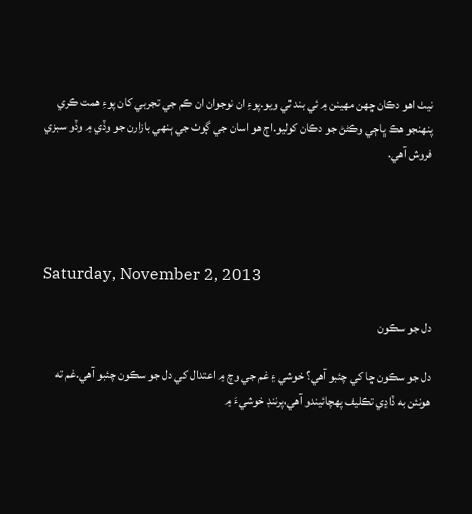نيٺ اهو دڪان ڇهن مهينن ۾ ئي بند ٿي ويو.پوءِ ان نوجوان ان ڪم جي تجربي کان پوءِ همت ڪري پنهنجو هڪ ڀاڄي وڪڻڻ جو دڪان کوليو.اڄ هو اسان جي ڳوٺ جي ٻنهي بازارن جو وڏي ۾ وڏو سبزي فروش آهي.




Saturday, November 2, 2013

دل جو سڪون

دل جو سڪون ڇا کي چئبو آهي؟ خوشي ۽ غم جي وچ ۾ اعتدال کي دل جو سڪون چئبو آهي.غم ته هونئن به ڏاڍي تڪليف پهچائيندو آهي،پرننڊ خوشيءَ ۾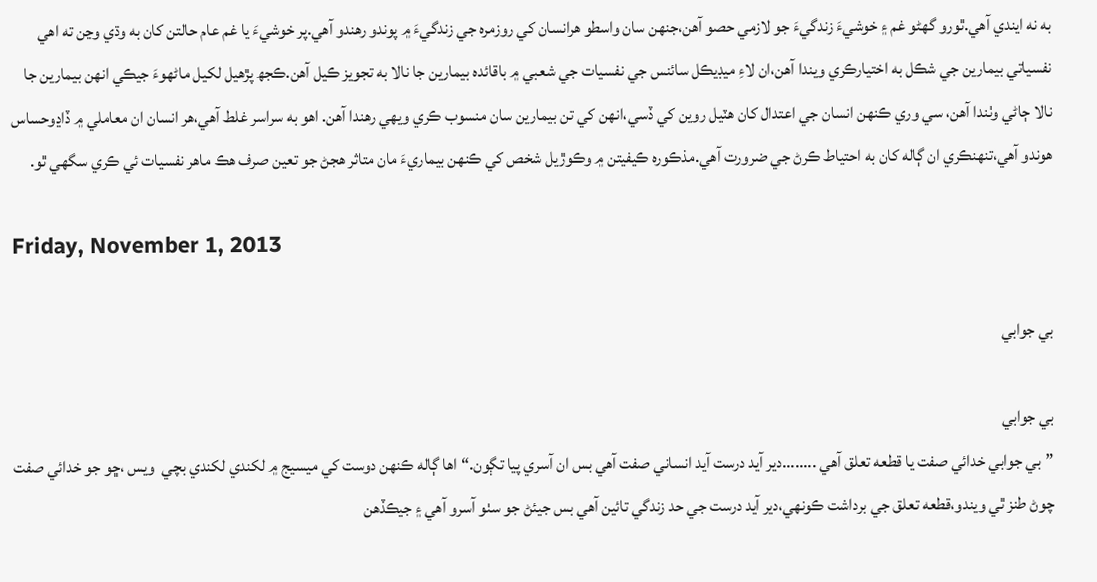به نه ايندي آهي.ٿورو گھڻو غم ۽ خوشيءَ زندگيءَ جو لازمي حصو آهن،جنهن سان واسطو هرانسان کي روزمره جي زندگيءَ ۾ پوندو رهندو آهي.پر خوشيءَ يا غم عام حالتن کان به وڌي وڃن ته اهي نفسياتي بيمارين جي شڪل به اختيارڪري ويندا آهن،ان لاءِ ميڊيڪل سائنس جي نفسيات جي شعبي ۾ باقائده بيمارين جا نالا به تجويز ڪيل آهن.ڪجھ پڙهيل لکيل ماڻهوءَ جيڪي انهن بيمارين جا نالا ڄاڻي وٺندا آهن، سي وري ڪنهن انسان جي اعتدال کان هٽيل روين کي ڏسي،انهن کي تن بيمارين سان منسوب ڪري ويهي رهندا آهن. اهو به سراسر غلط آهي،هر انسان ان معاملي ۾ ڏاڍوحساس هوندو آهي،تنهنڪري ان ڳاله کان به احتياط ڪرڻ جي ضرورت آهي.مذڪوره ڪيفيتن ۾ وڪوڙيل شخص کي ڪنهن بيماريءَ مان متاثر هجڻ جو تعين صرف هڪ ماهر نفسيات ئي ڪري سگھي ٿو.

Friday, November 1, 2013

بي جوابي

بي جوابي
”بي جوابي خدائي صفت يا قطعه تعلق آهي ........دير آيد درست آيد انساني صفت آهي بس ان آسري پيا تڳون.“اها ڳاله ڪنهن دوست کي ميسيج ۾ لکندي لکندي بچي  ويس ،ڇو جو خدائي صفت چوڻ طنز ٿي ويندو،قطعه تعلق جي برداشت ڪونهي،دير آيد درست جي حد زندگي تائين آهي بس جيئڻ جو سٺو آسرو آهي ۽ جيڪڏهن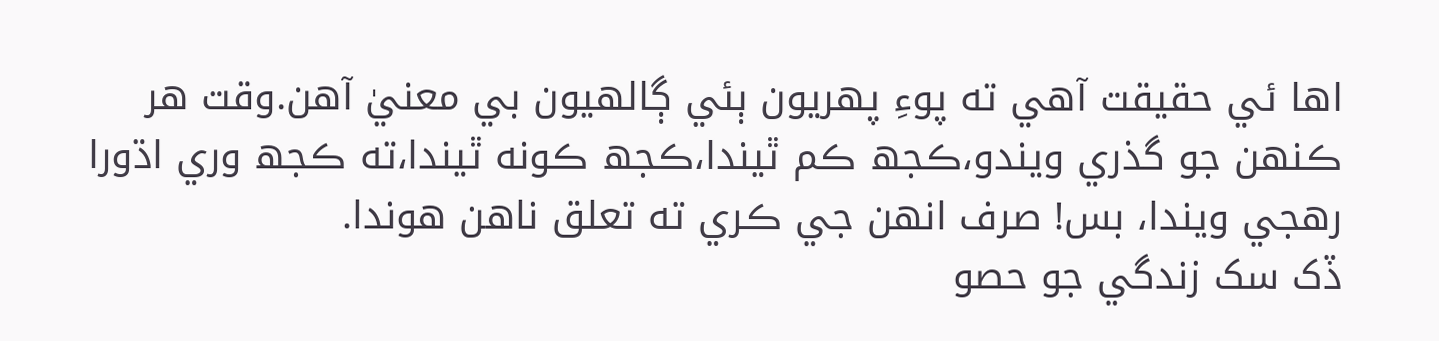اها ئي حقيقت آهي ته پوءِ پهريون ٻئي ڳالهيون بي معنيٰ آهن.وقت هر ڪنهن جو گذري ويندو،ڪجھ ڪم ٿيندا،ڪجھ ڪونه ٿيندا،ته ڪجھ وري اڌورا رهجي ويندا، بس! صرف انهن جي ڪري ته تعلق ناهن هوندا.
ڏک سک زندگي جو حصو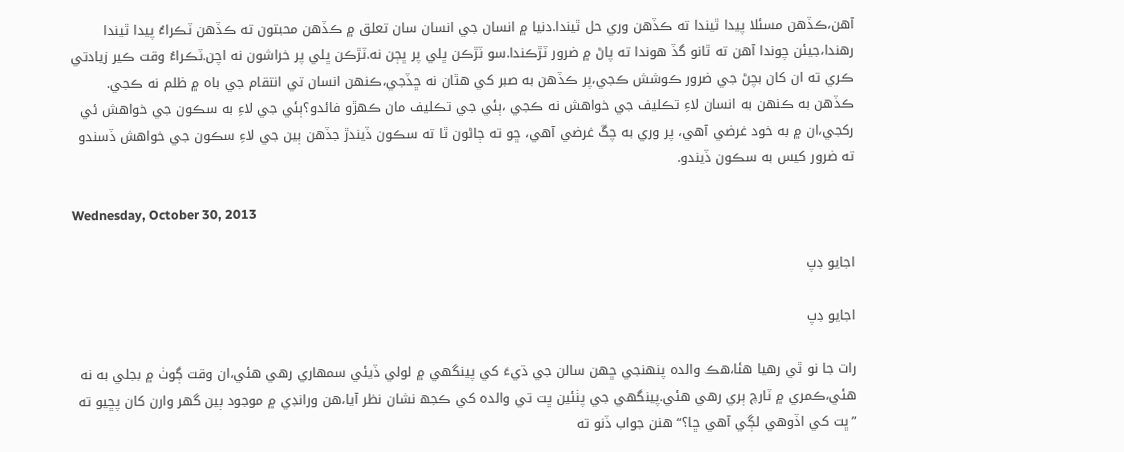آهن،ڪڏهن مسئلا پيدا ٿيندا ته ڪڏهن وري حل ٿيندا.دنيا ۾ انسان جي انسان سان تعلق ۾ ڪڏهن محبتون ته ڪڏهن ٽڪراءُ پيدا ٿيندا رهندا،جيئن چوندا آهن ته ٿانو گڏ هوندا ته پاڻ ۾ ضرور ٽڙڪندا.سو ٽڙڪن ڀلي پر ڀڄن نه.ٽڙڪن ڀلي پر خراشون نه اچن.ٽڪراءُ وقت ڪير زيادتي ڪري ته ان کان بچڻ جي ضرور ڪوشش ڪجي،پر ڪڏهن به صبر کي هٿان نه ڇڏجي،ڪنهن انسان تي انتقام جي باه ۾ ظلم نه ڪجي.
ڪڏهن به ڪنهن به انسان لاءِ تڪليف جي خواهش نه ڪجي ،ٻئي جي تڪليف مان ڪهڙو فائدو؟ٻئي جي لاءِ به سڪون جي خواهش ئي رکجي،ان ۾ به خود غرضي آهي، پر وري به چڱ غرضي آهي، ڇو ته ڄاڻون ٿا ته سڪون ڏيندڙ جڏهن ٻين جي لاءِ سڪون جي خواهش ڏسندو ته ضرور کيس به سڪون ڏيندو.

Wednesday, October 30, 2013

اجايو ڊپ

اجايو ڊپ

رات جا نو ٿي رهيا هئا،هڪ والده پنهنجي ڇهن سالن جي ڌيءَ کي پينگھي ۾ لولي ڏيئي سمهاري رهي هئي،ان وقت ڳوٺ ۾ بجلي به نه هئي،ڪمري ۾ ٽارچ ٻري رهي هئي.پينگھي جي پٺئين ڀت تي والده کي ڪجھ نشان نظر آيا،هن ورانڊي ۾ موجود ٻين گھر وارن کان پڇيو ته ”ڀت کي اڏوهي لڳي آهي ڇا؟“ هنن جواب ڏنو ته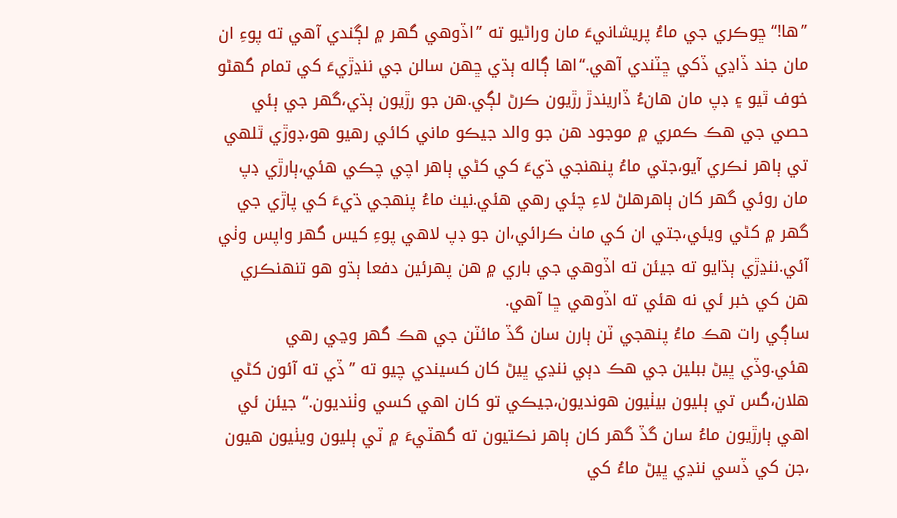”ها!“ڇوڪري جي ماءُ پريشانيءَ مان وراڻيو ته ”اڏوهي گھر ۾ لڳندي آهي ته پوءِ ان مان جند ڏاڍي ڏکي ڇٽندي آهي.“اها ڳاله ٻڌي ڇهن سالن جي ننڍڙيءَ کي تمام گھڻو خوف ٿيو ۽ ڊپ مان هانءُ ڏاريندڙ رڙيون ڪرڻ لڳي.هن جو رڙيون ٻڌي،گھر جي ٻئي حصي جي هڪ ڪمري ۾ موجود هن جو والد جيڪو ماني کائي رهيو هو،ڊوڙي ٿلهي تي ٻاهر نڪري آيو،جتي ماءُ پنهنجي ڌيءَ کي کڻي ٻاهر اچي چڪي هئي،ٻارڙي ڊپ مان روئي گھر کان ٻاهرهلڻ لاءِ چئي رهي هئي.نيٺ ماءُ پنهجي ڌيءَ کي پاڙي جي گھر ۾ کڻي ويئي،جتي ان کي ماٺ ڪرائي،ان جو ڊپ لاهي پوءِ کيس گھر واپس وٺي آئي.ننڍڙي ٻڌايو ته جيئن ته اڏوهي جي باري ۾ هن پهرئين دفعا ٻڌو هو تنهنڪري هن کي خبر ئي نه هئي ته اڏوهي ڇا آهي.
ساڳي رات هڪ ماءُ پنهجي ٽن ٻارن سان گڏ مائٽن جي هڪ گھر وڃي رهي هئي.وڏي ڀيڻ ببلين جي هڪ دٻي ننڍي ڀيڻ کان کسيندي چيو ته ”ڏي ته آئون کڻي هلان،گس تي ٻليون بيٺيون هونديون،جيڪي تو کان اهي کسي وٺنديون.“ جيئن ئي اهي ٻارڙيون ماءُ سان گڏ گھر کان ٻاهر نڪتيون ته گھٽيءَ ۾ ٽي ٻليون ويٺيون هيون ،جن کي ڏسي ننڍي ڀيڻ ماءُ کي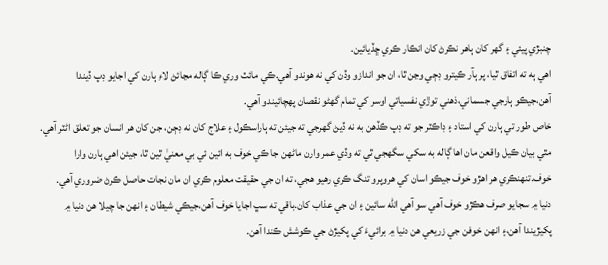چنبڙي پيئي ۽ گھر کان ٻاهر نڪرڻ کان انڪار ڪري ڇڏيائين.
اهي ٻه ته اتفاق ٿيا، پر ٻآر ڪيترو ڊڄي وڃن ٿا، ان جو اندازو وڏن کي نه هوندو آهي.ڪي مائٽ وري ڪا ڳاله مڃائڻ لاءِ ٻارن کي اجايو ڊپ ڏيندا آهن،جيڪو ٻارجي جسماني،ذهني توڙي نفسياتي اوسر کي تمام گھڻو نقصان پهچائيندو آهي.
خاص طور تي ٻارن کي استاد ۽ ڊاڪٽر جو ته ڊپ ڪڏهن به نه ڏيڻ گھرجي ته جيئن ته ٻاراسڪول ۽ علاج کان نه ڊڄن، جن کان هر انسان جو تعلق اڻٽر آهي.
مٿي بيان ڪيل واقعن مان اها ڳاله به سکي سگھجي ٿي ته وڏي عمر وارن ماڻهن جا ڪي خوف به ائين ئي بي معنيٰ ٿين ٿا، جيئن اهي ٻارن وارا خوف.تنهنڪري هر اهڙو خوف جيڪو اسان کي هروپرو تنگ ڪري رهيو هجي، ته ان جي حقيقت معلوم ڪري ان مان نجات حاصل ڪرڻ ضروري آهي.
دنيا ۾ سجايو صرف هڪڙو خوف آهي سو آهي الله سائين ۽ ان جي عذاب کان.باقي ته سڀ اجايا خوف آهن،جيڪي شيطان ۽ انهن جا چيلا هن دنيا ۾ پکيڙيندا آهن،۽ انهن خوفن جي زريعي هن دنيا ۾ برائيءَ کي پکيڙڻ جي ڪوشش ڪندا آهن.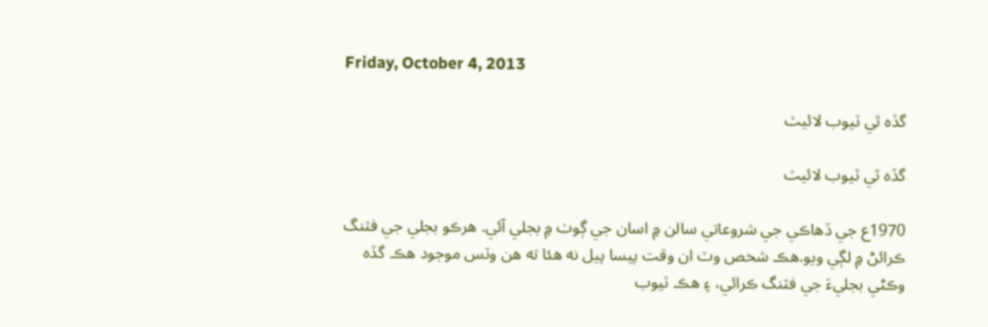Friday, October 4, 2013

گڏه ٿي ٽيوب لائيٽ

گڏه ٿي ٽيوب لائيٽ

1970ع جي ڏهاڪي جي شروعاتي سالن ۾ اسان جي ڳوٺ ۾ بجلي آئي. هرڪو بجلي جي فٽنگ ڪرائڻ ۾ لڳي ويو.هڪ شخص وٽ ان وقت پيسا پيل نه هئا ته هن وٽس موجود هڪ گڏه وڪڻي بجليءَ جي فٽنگ ڪرائي، ۽ هڪ ٽيوب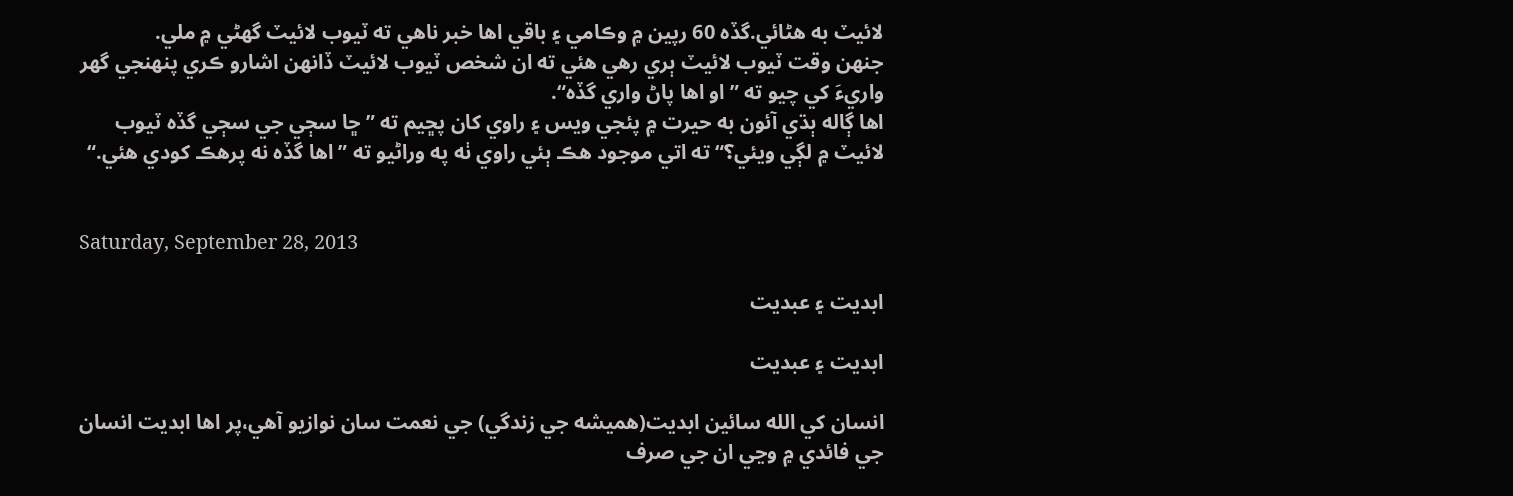لائيٽ به هڻائي.گڏه 60 رپين ۾ وڪامي ۽ باقي اها خبر ناهي ته ٽيوب لائيٽ گھڻي ۾ ملي.
جنهن وقت ٽيوب لائيٽ ٻري رهي هئي ته ان شخص ٽيوب لائيٽ ڏانهن اشارو ڪري پنهنجي گھر واريءَ کي چيو ته ” او اها پاڻ واري گڏه“.
اها ڳاله ٻڌي آئون به حيرت ۾ پئجي ويس ۽ راوي کان پڇيم ته ”ڇا سڄي جي سڄي گڏه ٽيوب لائيٽ ۾ لڳي ويئي؟“ ته اتي موجود هڪ ٻئي راوي ٺه په وراڻيو ته ” اها گڏه نه پرهڪ کودي هئي.“


Saturday, September 28, 2013

ابديت ۽ عبديت

ابديت ۽ عبديت

انسان کي الله سائين ابديت(هميشه جي زندگي) جي نعمت سان نوازيو آهي،پر اها ابديت انسان جي فائدي ۾ وڃي ان جي صرف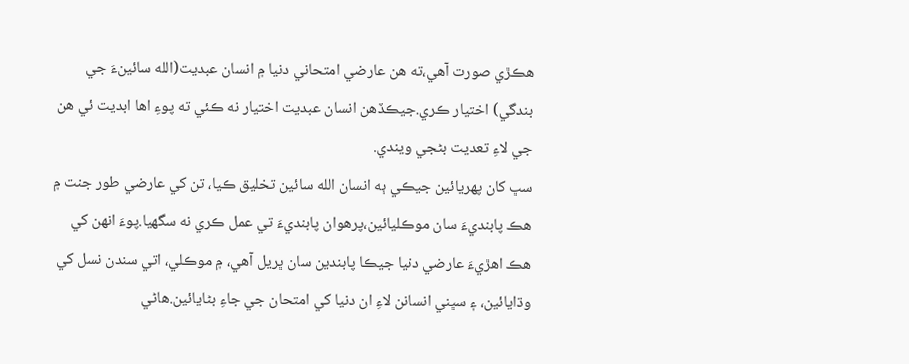هڪڙي صورت آهي،ته هن عارضي امتحاني دنيا ۾ انسان عبديت(الله سائينءَ جي بندگي) اختيار ڪري.جيڪڏهن انسان عبديت اختيار نه ڪئي ته پوءِ اها ابديت ئي هن جي لاءِ تعديت بڻجي ويندي.
سڀ کان پهريائين جيڪي ٻه انسان الله سائين تخليق ڪيا، تن کي عارضي طور جنت ۾ هڪ پابنديءَ سان موڪليائين،پرهوان پابنديءَ تي عمل ڪري نه سگھيا.پوءَ انهن کي هڪ اهڙيءَ عارضي دنيا جيڪا پابندين سان ڀريل آهي، ۾ موڪلي، اتي سندن نسل کي وڌايائين، ۽ سڀني انسانن لاءِ ان دنيا کي امتحان جي جاءِ بڻايائين.هاڻي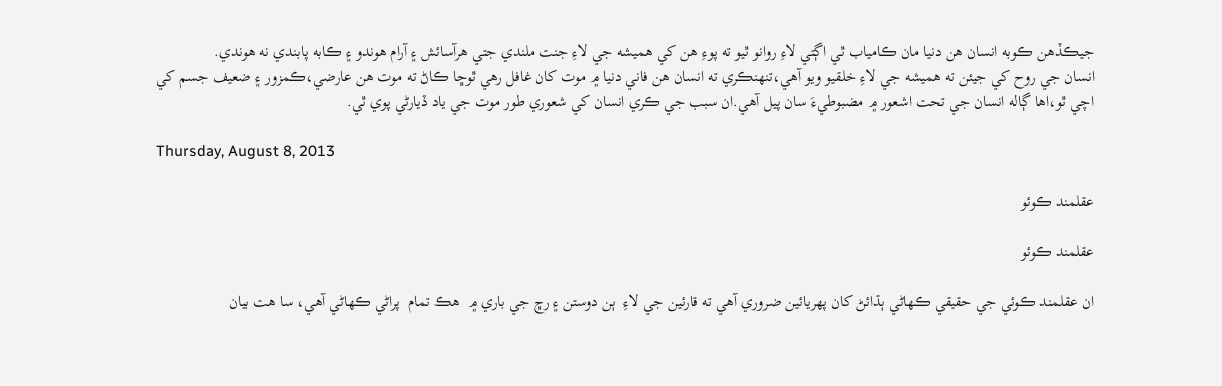جيڪڏهن ڪوبه انسان هن دنيا مان ڪامياب ٿي اڳتي لاءِ روانو ٿيو ته پوءِ هن کي هميشه جي لاءِ جنت ملندي جتي هرآسائش ۽ آرام هوندو ۽ ڪابه پابندي نه هوندي.
انسان جي روح کي جيئن ته هميشه جي لاءِ خلقيو ويو آهي،تنهنڪري ته انسان هن فاني دنيا ۾ موت کان غافل رهي ٿوڇا ڪاڻ ته موت هن عارضي،ڪمزور ۽ ضعيف جسم کي اچي ٿو،اها ڳاله انسان جي تحت اشعور ۾ مضبوطيءَ سان پيل آهي.ان سبب جي ڪري انسان کي شعوري طور موت جي ياد ڏيارڻي پوي ٿي.

Thursday, August 8, 2013

عقلمند ڪوئو

عقلمند ڪوئو

ان عقلمند ڪوئي جي حقيقي ڪهاڻي ٻڌائڻ کان پهريائين ضروري آهي ته قارئين جي لاءِ  ٻن دوستن ۽ رڇ جي باري ۾  هڪ تمام  پراڻي ڪهاڻي آهي، سا هت بيان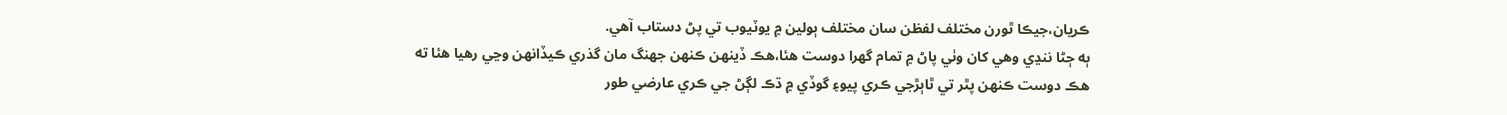ڪريان،جيڪا ٿورن مختلف لفظن سان مختلف ٻولين ۾ يوٽيوب تي پڻ دستاب آهي.
ٻه ڄڻا ننڍي وهي کان وٺي پاڻ ۾ تمام گھرا دوست هئا،هڪ ڏينهن ڪنهن جھنگ مان گذري ڪيڏانهن وڃي رهيا هئا ته هڪ دوست ڪنهن پٿر تي ٿاٻڙجي ڪري پيو۽ گوڏي ۾ ڌڪ لڳڻ جي ڪري عارضي طور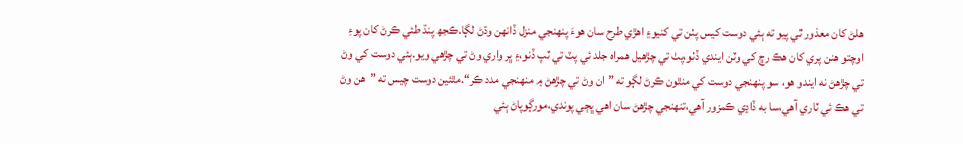هلڻ کان معذور ٿي پيو ته ٻئي دوست کيس پٺن تي کنيو۽ اهڙي طرح سان هوءَ پنهنجي منزل ڏانهن وڌڻ لڳا.ڪجھ پنڌ طئي ڪرڻ کان پوءِ اوچتو هنن پري کان هڪ رڇ کي وٽن ايندي ڏٺو،پٺ تي چڙهيل همراه جلد ئي پٽ تي ٽپ ڏنو،۽ ڀر واري وڻ تي چڙهي ويو.ٻئي دوست کي وڻ تي چڙهڻ نه ايندو هو، سو پنهنجي دوست کي منٿون ڪرڻ لڳو ته ”ان وڻ تي چڙهڻ ۾ منهنجي مدد ڪر“.مٿئين دوست چيس ته ”هن وڻ تي هڪ ئي ٽاري آهي،سا به ڏاڍي ڪمزور آهي،تنهنجي چڙهڻ سان اهي ڀڄي پوندي،مورڳوپاڻ ٻئي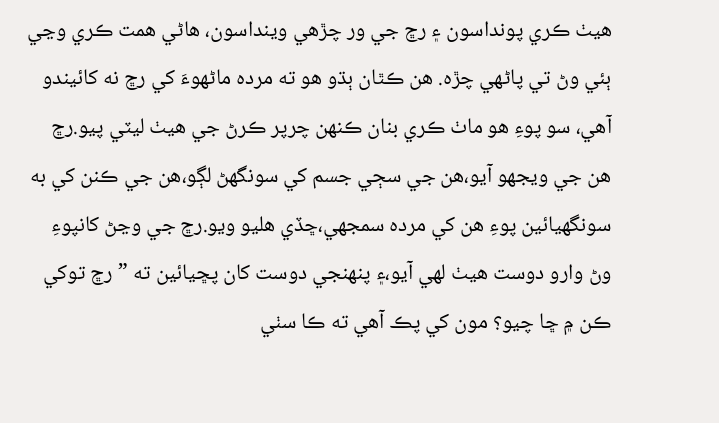هيٺ ڪري پونداسون ۽ رڇ جي ور چڙهي وينداسون، هاڻي همت ڪري وڃي ٻئي وڻ تي پاڻهي چڙه. هن ڪٿان ٻڌو هو ته مرده ماڻهوءَ کي رڇ نه کائيندو آهي، سو پوءِ هو ماٺ ڪري بنان ڪنهن چرپر ڪرڻ جي هيٺ ليٽي پيو.رڇ هن جي ويجهو آيو،هن جي سڄي جسم کي سونگھڻ لڳو،هن جي ڪنن کي به سونگھيائين پوءِ هن کي مرده سمجھي،ڇڏي هليو ويو.رڇ جي وڃڻ کانپوءِ وڻ وارو دوست هيٺ لهي آيو،۽ پنهنجي دوست کان پڇيائين ته ”رڇ توکي ڪن ۾ ڇا چيو؟ مون کي پڪ آهي ته ڪا سٺي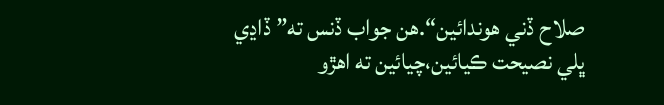صلاح ڏني هوندائين“.هن جواب ڏنس ته” ڏاڍي ڀلي نصيحت ڪيائين،چيائين ته اهڙو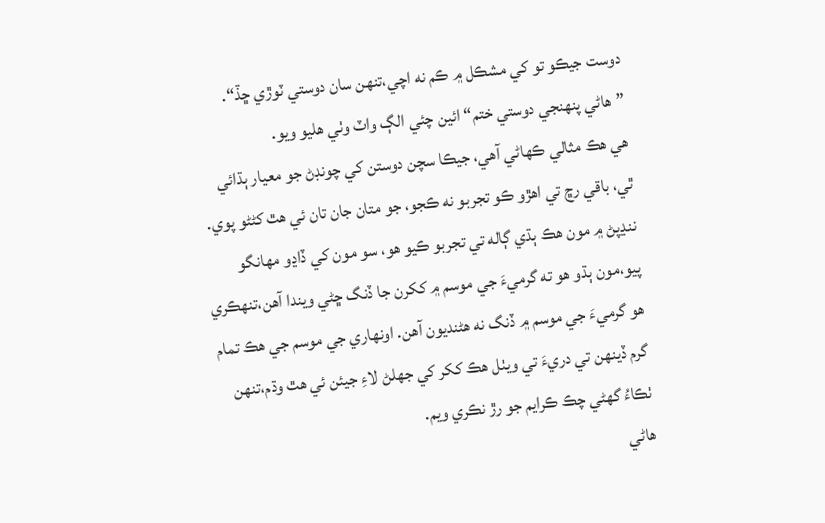دوست جيڪو تو کي مشڪل ۾ ڪم نه اچي،تنهن سان دوستي ٽوڙي ڇڏ“. ”هاڻي پنهنجي دوستي ختم“ ائين چئي الڳ واٽ وٺي هليو ويو.
هي هڪ مثالي ڪهاڻي آهي، جيڪا سچن دوستن کي چونڊڻ جو معيار ٻڌائي ٿي، باقي رڇ تي اهڙو ڪو تجربو نه ڪجو، جو متان جان تان ئي هٿ کڻڻو پوي.
ننڍپڻ ۾ مون هڪ ٻڌي ڳاله تي تجربو ڪيو هو، سو مون کي ڏاڍو مهانگو پيو،مون ٻڌو هو ته گرميءَ جي موسم ۾ ککرن جا ڏنگ ڇڻي ويندا آهن،تنهڪري هو گرميءَ جي موسم ۾ ڏنگ نه هڻنديون آهن. اونهاري جي موسم جي هڪ تمام گرم ڏينهن تي دريءَ تي ويٺل هڪ ککر کي جھلڻ لاءِ جيئن ئي هٿ وڌم،تنهن ٺڪاءُ گھڻي چڪ ڪرايم جو رڙ نڪري ويم.
هاڻي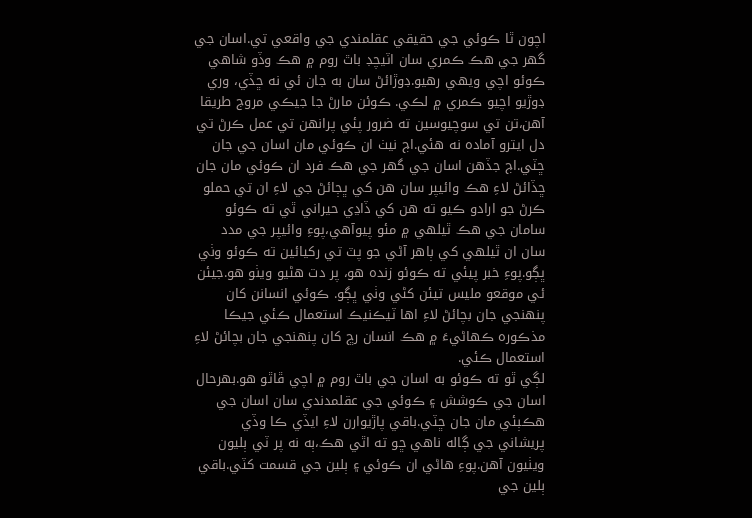اچون ٿا ڪوئي جي حقيقي عقلمندي جي واقعي تي.اسان جي گھر جي هڪ ڪمري سان اٽيچڊ باٿ روم ۾ هڪ وڏو شاهي ڪوئو اچي ويهي رهيو.ڊوڙائڻ سان به جان ئي نه ڇڏي، وري ڊوڙيو اچيو ڪمري ۾ لڪي. ڪوئن مارڻ جا جيڪي مروج طريقا آهن،تن تي سوچيوسين ته ضرور پئي پرانهن تي عمل ڪرڻ تي دل ايترو آماده نه هئي.اڄ نيٺ ان ڪوئي مان اسان جي جان ڇٽي.اڄ جڏهن اسان جي گھر جي هڪ فرد ان ڪوئي مان جان ڇڏائڻ لاءِ هڪ وائيپر سان هن کي ڀڄائڻ جي لاءِ ان تي حملو ڪرڻ جو ارادو ڪيو ته هن کي ڏاڍي حيراني ٿي ته ڪوئو سامان جي هڪ ٿيلهي ۾ مئو پيوآهي،پوءِ وائيپر جي مدد سان ان ٿيلهي کي ٻاهر آڻي جو پٽ تي رکيائين ته ڪوئو وٺي ڀڳو.پوءِ خبر پيئي ته ڪوئو زنده هو، پر دت هڻيو ويٺو هو.جيئن ئي موقعو مليس تيئن کڻي وٺي ڀڳو. ڪوئي انسانن کان پنهنجي جان بچائڻ لاءِ اها ٽيڪنيڪ استعمال ڪئي جيڪا مذڪوره ڪهاڻيءَ ۾ هڪ انسان رڇ کان پنهنجي جان بچائڻ لاءِ استعمال ڪئي.
لڳي ٿو ته ڪوئو به اسان جي باٿ روم ۾ اچي ڦاٿو هو.بهرحال اسان جي ڪوشش ۽ ڪوئي جي عقلمدندي سان اسان جي هڪٻئي مان جان ڇٽي.باقي پاڙيوارن لاءِ ايڏي ڪا وڏي پريشاني جي ڳاله ناهي ڇو ته اٿي هڪ،ٻه نه پر ٽي ٻليون ويٺيون آهن.پوءِ هاڻي ان ڪوئي ۽ ٻلين جي قسمت کٽي.باقي ٻلين جي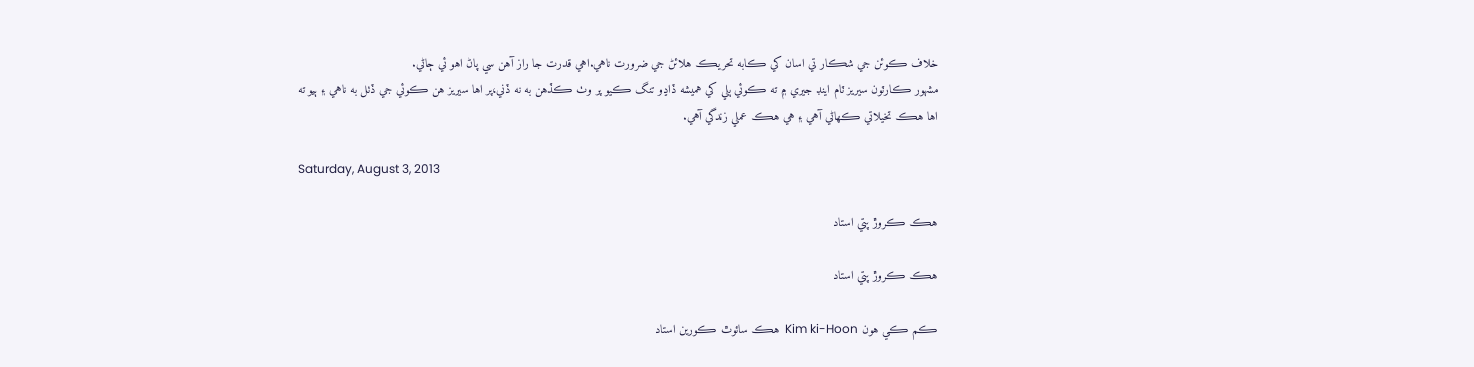خلاف ڪوئن جي شڪار تي اسان کي ڪابه تحريڪ هلائڻ جي ضرورت ناهي.اهي قدرت جا راز آهن سي پاڻ اهو ئي ڄاڻي.
مشهور ڪارٽون سيريز ٽام اينڊ جيري ۾ ته ڪوئي ٻلي کي هميشه ڏاڍو تنگ ڪيو پر وٺ ڪڏهن به نه ڏني،پر اها سيريز هن ڪوئي جي ڏٺل به ناهي ۽ ٻيو ته اها هڪ تخيلاتي ڪهاڻي آهي ۽ هي هڪ عملي زندگي آهي.

Saturday, August 3, 2013

هڪ ڪروڙ پتي استاد

هڪ ڪروڙ پتي استاد

ڪم ڪي هون Kim ki-Hoon  هڪ سائوٿ ڪورين استاد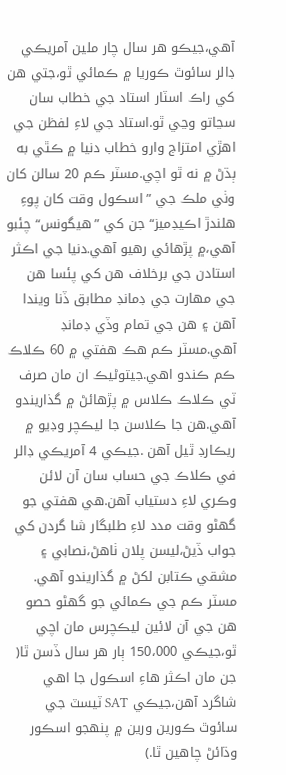آهي،جيڪو هر سال چار ملين آمريڪي ڊالر سائوٿ ڪوريا ۾ ڪمائي ٿو،جتي هن کي راڪ اسٽار استاد جي خطاب سان سڃاتو وڃي ٿو.استاد جي لاءِ لفظن جي اهڙي امتزاج وارو خطاب دنيا ۾ ڪٿي به ٻڌڻ ۾ نه ٿو اچي.مسٽر ڪم 20 سالن کان وٺي ملڪ جي ”اسڪول وقت کان پوءِ هلندڙ اڪيڊميز“ جن کي ”هيگونس“ چئبو آهي،۾ پڙهائي رهيو آهي.دنيا جي اڪثر استادن جي برخلاف هن کي پئسا هن جي مهارت جي ڊمانڊ مطابق ڏنا ويندا آهن ۽ هن جي تمام وڏي ڊمانڊ آهي.مسٽر ڪم هڪ هفتي ۾ 60 ڪلاڪ ڪم ڪندو اهي.جيتوڻيڪ ان مان صرف ٽي ڪلاڪ ڪلاس ۾ پڙهائڻ ۾ گذاريندو آهي.هن جا ڪلاسن جا ليڪچر وڊيو ۾ ريڪارڊ ٿيل آهن .جيڪي 4 آمريڪي ڊالر في ڪلاڪ جي حساب سان آن لائن وڪري لاءِ دستياب آهن.هي هفتي جو گھڻو وقت مدد لاءِ طلبگار شا گردن کي جواب ڏيڻ،ليسن پلان ٺاهڻ،نصابي ۽ مشقي ڪتابن لکڻ ۾ گذاريندو آهي.
مسٽر ڪم جي ڪمائي جو گھڻو حصو هن جي آن لائين ليڪچرس مان اچي ٿو،جيڪي 150،000 ٻار هر سال ڏسن ٿا( جن مان اڪثر هاءِ اسڪول جا اهي شاگرد آهن،جيڪي SAT ٽيسٽ جي سائوٿ ڪورين ورين ۾ پنهجو اسڪور وڌائڻ چاهين ٿا.)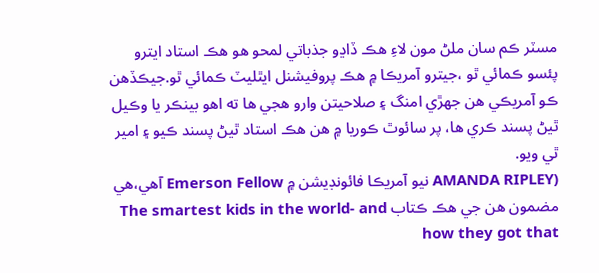مسٽر ڪم سان ملڻ مون لاءِ هڪ ڏاڍو جذباتي لمحو هو هڪ استاد ايترو پئسو ڪمائي ٿو ،جيترو آمريڪا ۾ هڪ پروفيشنل ايٿليٽ ڪمائي ٿو.جيڪڏهن ڪو آمريڪي هن جهڙي امنگ ۽ صلاحيتن وارو هجي ها ته اهو بينڪر يا وڪيل ٿيڻ پسند ڪري ها، پر سائوٿ ڪوريا ۾ هن هڪ استاد ٿيڻ پسند ڪيو ۽ امير ٿي ويو.
(AMANDA RIPLEY نيو آمريڪا فائونڊيشن ۾ Emerson Fellow آهي،هي مضمون هن جي هڪ ڪتاب The smartest kids in the world- and how they got that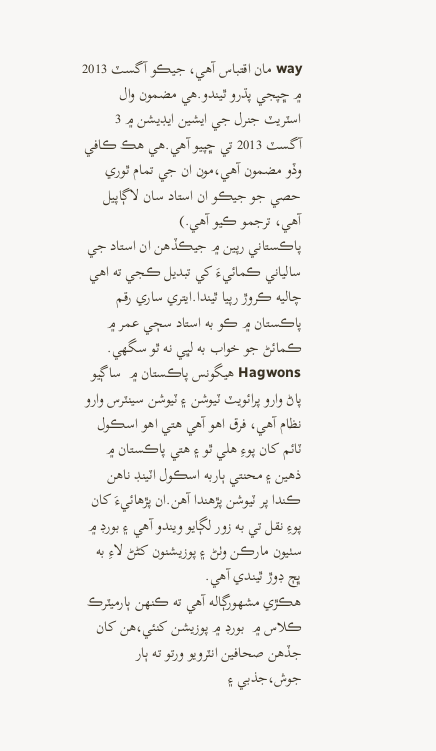way مان اقتباس آهي، جيڪو آگسٽ 2013 ۾ ڇپجي پڌرو ٿيندو.هي مضمون وال اسٽريٽ جنرل جي ايشين ايڊيشن ۾ 3 آگسٽ 2013 تي ڇپيو آهي.هي هڪ ڪافي وڏو مضمون آهي،مون ان جي تمام ٿوري حصي جو جيڪو ان استاد سان لاڳاپيل آهي، ترجمو ڪيو آهي.)
پاڪستاني رپين ۾ جيڪڏهن ان استاد جي سالياني ڪمائيءَ کي تبديل ڪجي ته اهي چاليه ڪروڙ رپيا ٿيندا.ايتري ساري رقم پاڪستان ۾ ڪو به استاد سڄي عمر ۾ ڪمائڻ جو خواب به لڀي نه ٿو سگھي.
Hagwons هيگونس پاڪستان ۾  ساڳيو پاڻ وارو پرائويٽ ٽيوشن ۽ ٽيوشن سينٽرس وارو نظام آهي، فرق اهو آهي هتي اهو اسڪول ٽائم کان پوءِ هلي ٿو ۽ هتي پاڪستان ۾ ذهين ۽ محنتي ٻاربه اسڪول اٽينڊ ناهن ڪندا پر ٽيوشن پڙهندا آهن.ان پڙهائيءَ کان پوءِ نقل تي به زور لڳايو ويندو آهي ۽ بورڊ ۾ سٺيون مارڪن وٺڻ ۽ پوزيشنون کڻڻ لاءِ به ڀڄ ڊوڙ ٿيندي آهي.
هڪڙي مشهورڳاله آهي ته ڪنهن ٻارميٽرڪ ڪلاس ۾  بورڊ ۾ پوزيشن کنئي،هن کان جڏهن صحافين انٽرويو ورتو ته ٻار جوش،جذبي ۽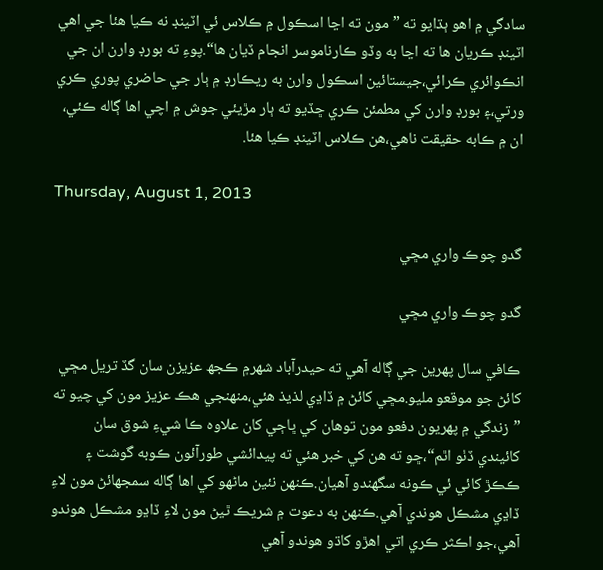سادگي ۾ اهو ٻڌايو ته ”مون ته اڃا اسڪول ۾ ڪلاس ئي اٽينڊ نه ڪيا هئا جي اهي اٽينڊ ڪريان ها ته اڃا به وڏو ڪارناموسر انجام ڏيان ها“.پوءِ ته بورڊ وارن ان جي انڪوائري ڪرائي،جيستائين اسڪول وارن به ريڪارڊ ۾ ٻار جي حاضري پوري ڪري ورتي،۽ بورڊ وارن کي مطمئن ڪري ڇڏيو ته ٻار مڙيئي جوش ۾ اچي اها ڳاله ڪئي، ان ۾ ڪابه حقيقت ناهي،هن ڪلاس اٽينڊ ڪيا هئا.

Thursday, August 1, 2013

گدو چوڪ واري مڇي

گدو چوڪ واري مڇي

ڪافي سال پهرين جي ڳاله آهي ته حيدرآباد شهر۾ ڪجھ عزيزن سان گڏ تريل مڇي کائڻ جو موقعو مليو.مڇي کائڻ ۾ ڏاڍي لذيذ هئي،منهنجي هڪ عزيز مون کي چيو ته ”زندگي ۾ پهريون دفعو مون توهان کي ڀاڄي کان علاوه ڪا شيءِ شوق سان کائيندي ڏٺو اٿم“،ڇو ته هن کي خبر هئي ته پيدائشي طورآئون ڪوبه گوشت ۽ ڪڪڙ کائي ئي ڪونه سگھندو آهيان.ڪنهن نئين ماڻهو کي اها ڳاله سمجھائڻ مون لاءِ ڏاڍي مشڪل هوندي آهي.ڪنهن به دعوت ۾ شريڪ ٿيڻ مون لاءِ ڏاڍو مشڪل هوندو آهي،جو اڪثر ڪري اتي اهڙو کاڌو هوندو آهي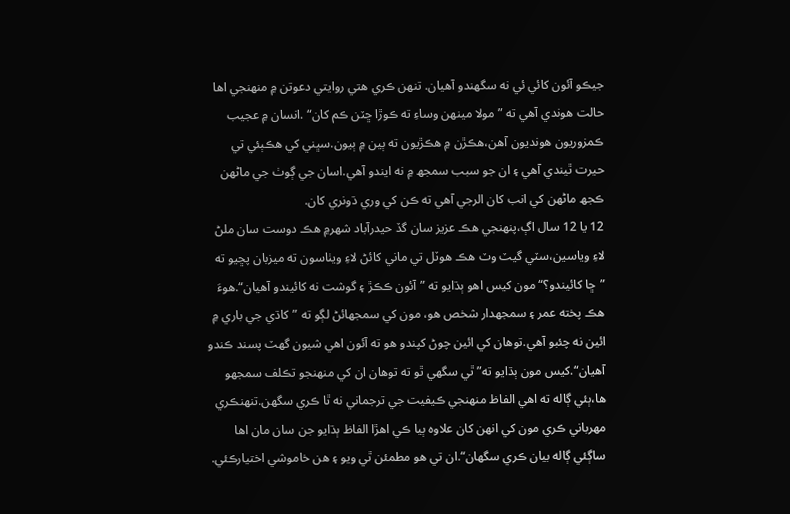جيڪو آئون کائي ئي نه سگھندو آهيان. تنهن ڪري هتي روايتي دعوتن ۾ منهنجي اها حالت هوندي آهي ته ”مولا مينهن وساءِ ته ڪوڙا ڇٽن ڪم کان“ .انسان ۾ عجيب ڪمزوريون هونديون آهن،هڪڙن ۾ هڪڙيون ته ٻين ۾ ٻيون.سڀني کي هڪٻئي تي حيرت ٿيندي آهي ۽ ان جو سبب سمجھ ۾ نه ايندو آهي.اسان جي ڳوٺ جي ماڻهن ڪجھ ماڻهن کي انب کان الرجي آهي ته ڪن کي وري ڌونري کان.
12 يا 12 سال اڳ،پنهنجي هڪ عزيز سان گڏ حيدرآباد شهر۾ هڪ دوست سان ملڻ لاءِ وياسين،سٽي گيٽ وٽ هڪ هوٽل تي ماني کائڻ لاءِ ويٺاسون ته ميزبان پڇيو ته ”ڇا کائيندو؟“ مون کيس اهو ٻڌايو ته ”آئون ڪڪڙ ۽ گوشت نه کائيندو آهيان“.هوءَ هڪ پخته عمر ۽ سمجھدار شخص هو، مون کي سمجھائڻ لڳو ته ”کاڌي جي باري ۾ ائين نه چئبو آهي.توهان کي ائين چوڻ کپندو هو ته آئون اهي شيون گھٽ پسند ڪندو آهيان“.کيس مون ٻڌايو ته” ٿي سگھي ٿو ته توهان ان کي منهنجو تڪلف سمجھو ها،ٻئي ڳاله ته اهي الفاظ منهنجي ڪيفيت جي ترجماني نه ٿا ڪري سگھن.تنهنڪري مهرباني ڪري مون کي انهن کان علاوه ٻيا ڪي اهڙا الفاظ ٻڌايو جن سان مان اها ساڳئي ڳاله بيان ڪري سگھان“.ان تي هو مطمئن ٿي ويو ۽ هن خاموشي اختيارڪئي.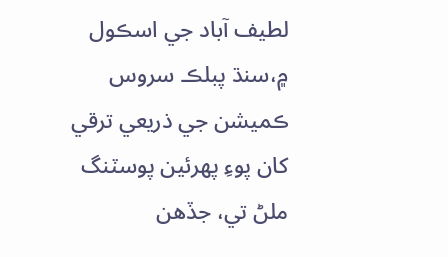لطيف آباد جي اسڪول ۾،سنڌ پبلڪ سروس ڪميشن جي ذريعي ترقي کان پوءِ پهرئين پوسٽنگ ملڻ تي، جڏهن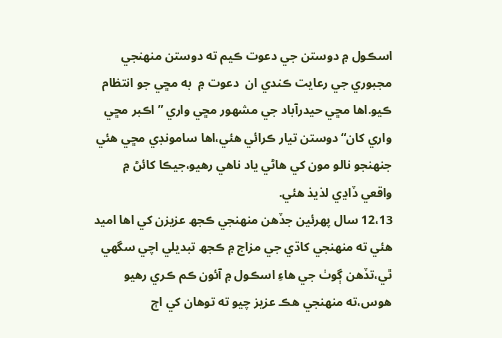اسڪول ۾ دوستن جي دعوت ڪيم ته دوستن منهنجي مجبوري جي رعايت ڪندي ان  دعوت ۾  به مڇي جو انتظام ڪيو.اها مڇي حيدرآباد جي مشهور مڇي واري ”اڪبر مڇي واري کان“ دوستن تيار ڪرائي هئي،اها سامونڊي مڇي هئي جنهنجو نالو مون کي هاڻي ياد ناهي رهيو،جيڪا کائڻ ۾ واقعي ڏاڍي لذيذ هئي.
12،13 سال پهرئين جڏهن منهنجي ڪجھ عزيزن کي اها اميد هئي ته منهنجي کاڌي جي مزاج ۾ ڪجھ تبديلي اچي سگھي ٿي،تڏهن ڳوٺ جي هاءِ اسڪول ۾ آئون ڪم ڪري رهيو هوس،ته منهنجي هڪ عزيز چيو ته توهان کي اڄ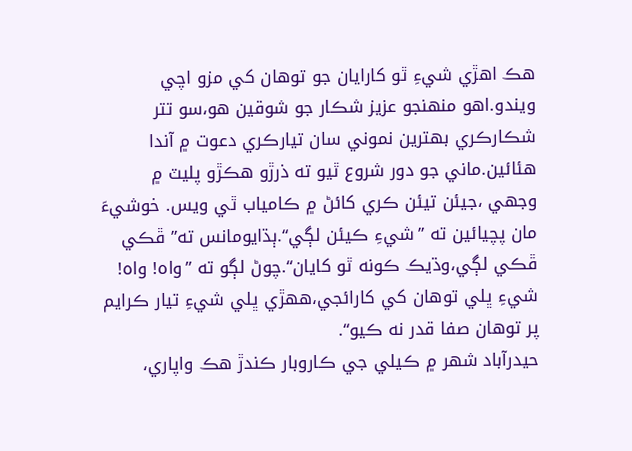هڪ اهڙي شيءِ ٿو کارايان جو توهان کي مزو اچي ويندو.اهو منهنجو عزيز شڪار جو شوقين هو،سو تتر شڪارڪري بهترين نموني سان تيارڪري دعوت ۾ آندا هئائين.ماني جو دور شروع ٿيو ته ذرڙو هڪڙو پليٽ ۾ وجھي ،جيئن تيئن ڪري کائڻ ۾ ڪامياب ٿي ويس. خوشيءَ مان پچيائين ته ”شيءِ ڪيئن لڳي“.ٻڌايومانس ته” ڦڪي ڦڪي لڳي،وڌيڪ ڪونه ٿو کايان“.چوڻ لڳو ته ”واه! واه! شيءِ ڀلي توهان کي کارائجي،ههڙي ڀلي شيءِ تيار ڪرايم پر توهان صفا قدر نه ڪيو“.
حيدرآباد شهر ۾ ڪيلي جي ڪاروبار ڪندڙ هڪ واپاري،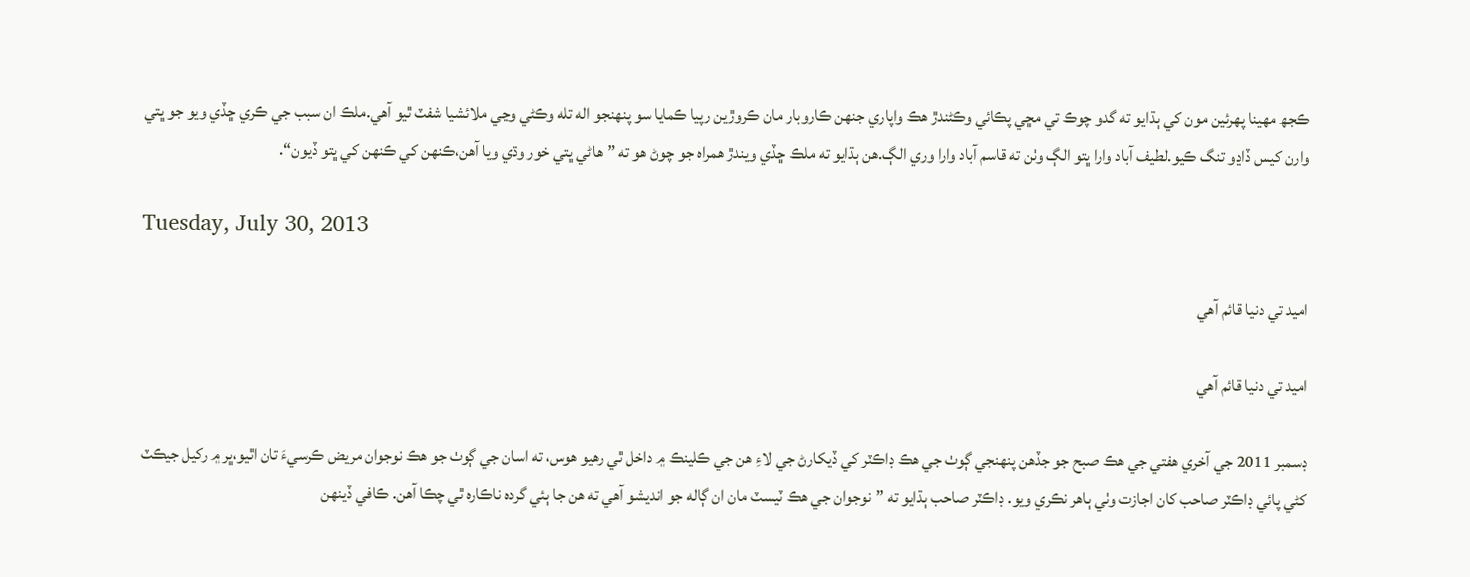ڪجھ مهينا پهرئين مون کي ٻڌايو ته گدو چوڪ تي مڇي پڪائي وڪڻندڙ هڪ واپاري جنهن ڪاروبار مان ڪروڙين رپيا ڪمايا سو پنهنجو اله تله وڪڻي وڃي ملائشيا شفٽ ٿيو آهي.ملڪ ان سبب جي ڪري ڇڏي ويو جو ڀتي وارن کيس ڏاڍو تنگ ڪيو.لطيف آباد وارا ڀتو الڳ وٺن ته قاسم آباد وارا وري الڳ.هن ٻڌايو ته ملڪ ڇڏي ويندڙ همراه جو چوڻ هو ته ”هاڻي ڀتي خور وڌي ويا آهن،ڪنهن کي ڪنهن کي ڀتو ڏيون“.

Tuesday, July 30, 2013

اميد تي دنيا قائم آهي

اميد تي دنيا قائم آهي

ڊسمبر 2011 جي آخري هفتي جي هڪ صبح جو جڏهن پنهنجي ڳوٺ جي هڪ ڊاڪٽر کي ڏيکارڻ جي لاءِ هن جي ڪلينڪ ۾ داخل ٿي رهيو هوس، ته اسان جي ڳوٺ جو هڪ نوجوان مريض ڪرسيءَ تان اٿيو،ڀر ۾ رکيل جيڪٽ کڻي پائي ڊاڪٽر صاحب کان اجازت وٺي ٻاهر نڪري ويو. ڊاڪٽر صاحب ٻڌايو ته ”نوجوان جي هڪ ٽيسٽ مان ان ڳاله جو انديشو آهي ته هن جا ٻئي گرده ناڪاره ٿي چڪا آهن. ڪافي ڏينهن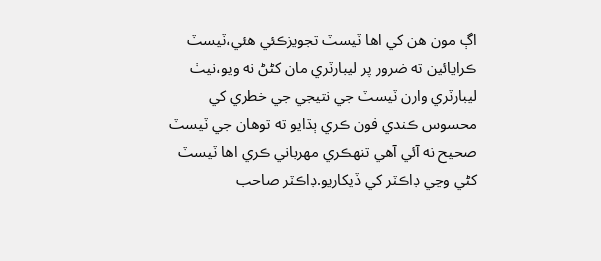اڳ مون هن کي اها ٽيسٽ تجويزڪئي هئي،ٽيسٽ ڪرايائين ته ضرور پر ليبارٽري مان کڻڻ نه ويو،نيٺ ليبارٽري وارن ٽيسٽ جي نتيجي جي خطري کي محسوس ڪندي فون ڪري ٻڌايو ته توهان جي ٽيسٽ صحيح نه آئي آهي تنهڪري مهرباني ڪري اها ٽيسٽ کڻي وڃي ڊاڪٽر کي ڏيکاريو.ڊاڪٽر صاحب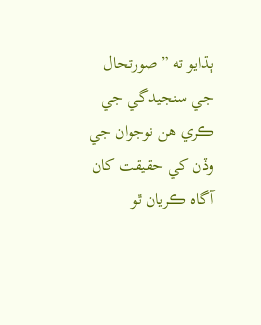ٻڌايو ته ”صورتحال جي سنجيدگي جي ڪري هن نوجوان جي وڏن کي حقيقت کان آگاه ڪريان ٿو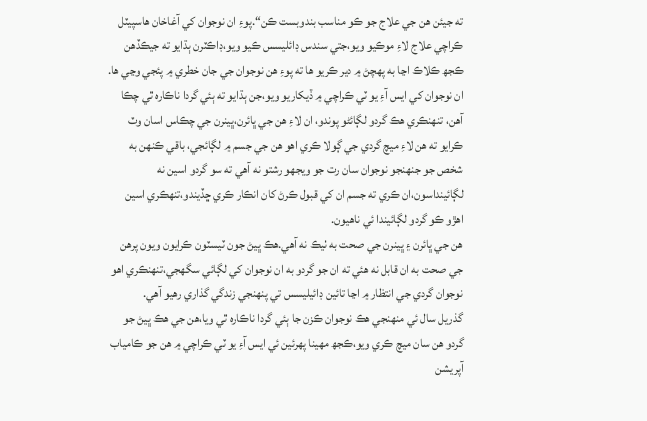ته جيئن هن جي علاج جو ڪو مناسب بندوبست ڪن“.پوءِ ان نوجوان کي آغاخان هاسپيٽل ڪراچي علاج لاءِ موڪيو ويو،جتي سندس ڊائليسس ڪيو ويو،ڊاڪٽرن ٻڌايو ته جيڪڏهن ڪجھ ڪلاڪ اڃا به پهچڻ ۾ دير ڪريو ها ته پوءِ هن نوجوان جي جان خطري ۾ پئجي وڃي ها.
ان نوجوان کي ايس آءِ يو ٽي ڪراچي ۾ ڏيکاريو ويو،جن ٻڌايو ته ٻئي گردا ناڪاره ٿي چڪا آهن، تنهنڪري هڪ گردو لڳائڻو پوندو، ان لاءِ هن جي ڀائرن،ڀينرن جي چڪاس اسان وٽ ڪرايو ته هن لاءِ ميچ گردي جي ڳولا ڪري اهو هن جي جسم ۾ لڳائجي، باقي ڪنهن به شخص جو جنهنجو نوجوان سان رت جو ويجھو رشتو نه آهي ته سو گردو اسين نه لڳائينداسون،ان ڪري ته جسم ان کي قبول ڪرڻ کان انڪار ڪري ڇڏيندو،تنهڪري اسين اهڙو ڪو گردو لڳائيندا ئي ناهيون.
هن جي ڀائرن ۽ ڀينرن جي صحت به ٺيڪ نه آهي.هڪ ڀيڻ جون ٽيسٽون ڪرايون ويون پرهن جي صحت به ان قابل نه هئي ته ان جو گردو به ان نوجوان کي لڳائي سگھجي،تنهنڪري اهو نوجوان گردي جي انتظار ۾ اڃا تائين ڊائيليسس تي پنهنجي زندگي گذاري رهيو آهي.
گذريل سال ئي منهنجي هڪ نوجوان ڪزن جا ٻئي گردا ناڪاره ٿي ويا،هن جي هڪ ڀيڻ جو گردو هن سان ميچ ڪري ويو،ڪجھ مهينا پهرئين ئي ايس آءِ يو ٽي ڪراچي ۾ هن جو ڪامياب آپريشن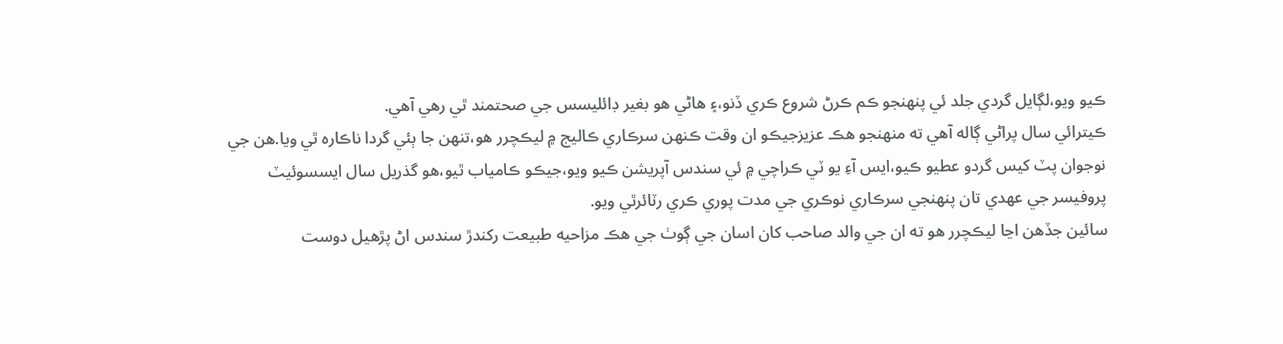ڪيو ويو،لڳايل گردي جلد ئي پنهنجو ڪم ڪرڻ شروع ڪري ڏنو،۽ هاڻي هو بغير ڊائليسس جي صحتمند ٿي رهي آهي.
ڪيترائي سال پراڻي ڳاله آهي ته منهنجو هڪ عزيزجيڪو ان وقت ڪنهن سرڪاري ڪاليج ۾ ليڪچرر هو،تنهن جا ٻئي گردا ناڪاره ٿي ويا.هن جي نوجوان پٽ کيس گردو عطيو ڪيو،ايس آءِ يو ٽي ڪراچي ۾ ئي سندس آپريشن ڪيو ويو،جيڪو ڪامياب ٿيو،هو گذريل سال ايسسوئيٽ پروفيسر جي عهدي تان پنهنجي سرڪاري نوڪري جي مدت پوري ڪري رٽائرٿي ويو.
سائين جڏهن اڃا ليڪچرر هو ته ان جي والد صاحب کان اسان جي ڳوٺ جي هڪ مزاحيه طبيعت رکندڙ سندس اڻ پڙهيل دوست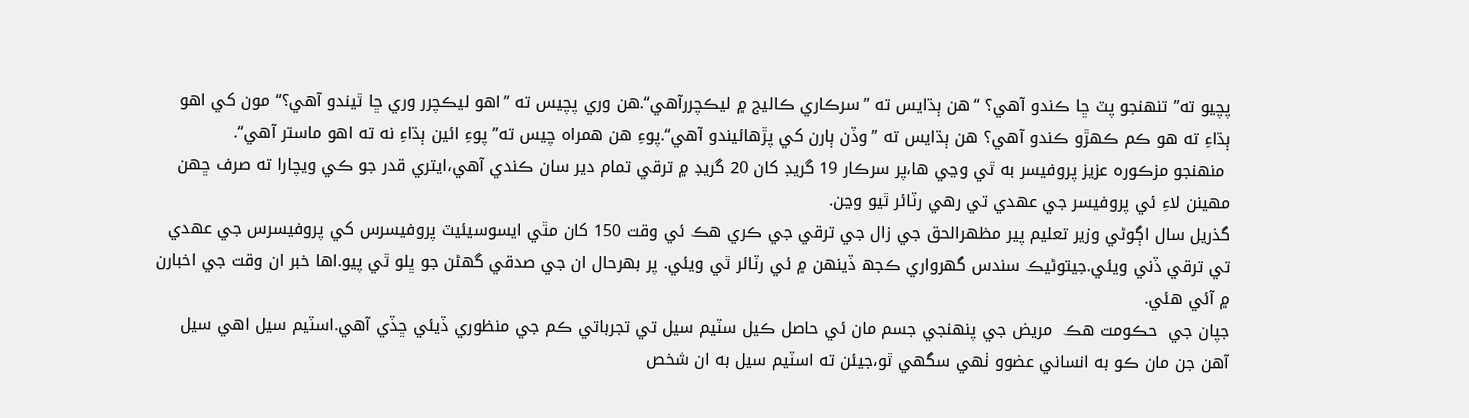پچيو ته” تنهنجو پٽ ڇا ڪندو آهي؟ “هن ٻڌايس ته ”سرڪاري ڪاليج ۾ ليڪچررآهي“.هن وري پچيس ته ”اهو ليڪچرر وري ڇا ٿيندو آهي؟“ مون کي اهو ٻڌاءِ ته هو ڪم ڪهڙو ڪندو آهي؟ هن ٻڌايس ته ”وڏن ٻارن کي پڙهائيندو آهي“.پوءِ هن همراه چيس ته” پوءِ ائين ٻڌاءِ نه ته اهو ماستر آهي“.
 منهنجو مزڪوره عزيز پروفيسر به ٿي وڃي ها،پر سرڪار 19 گريڊ کان 20 گريڊ ۾ ترقي تمام دير سان ڪندي آهي،ايتري قدر جو ڪي ويچارا ته صرف ڇهن مهينن لاءِ ئي پروفيسر جي عهدي تي رهي رٽائر ٿيو وڃن.
گذريل سال اڳوڻي وزير تعليم پير مظهرالحق جي زال جي ترقي جي ڪري هڪ ئي وقت 150 کان مٿي ايسوسيئيٽ پروفيسرس کي پروفيسرس جي عهدي تي ترقي ڏني ويئي.جيتوڻيڪ سندس گھرواري ڪجھ ڏينهن ۾ ئي رٽائر ٿي ويئي. پر بهرحال ان جي صدقي گھڻن جو ڀلو ٿي پيو.اها خبر ان وقت جي اخبارن ۾ آئي هئي.
جپان جي  حڪومت هڪ  مريض جي پنهنجي جسم مان ئي حاصل ڪيل سٽيم سيل تي تجرباتي ڪم جي منظوري ڏيئي ڇڏي آهي.اسٽيم سيل اهي سيل آهن جن مان ڪو به انساني عضوو ٺهي سگھي ٿو،جيئن ته اسٽيم سيل به ان شخص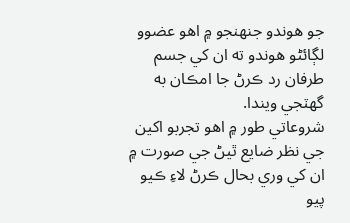جو هوندو جنهنجو ۾ اهو عضوو لڳائڻو هوندو ته ان کي جسم طرفان رد ڪرڻ جا امڪان به گھٽجي ويندا.
شروعاتي طور ۾ اهو تجربو اکين جي نظر ضايع ٿيڻ جي صورت ۾ ان کي وري بحال ڪرڻ لاءِ ڪيو پيو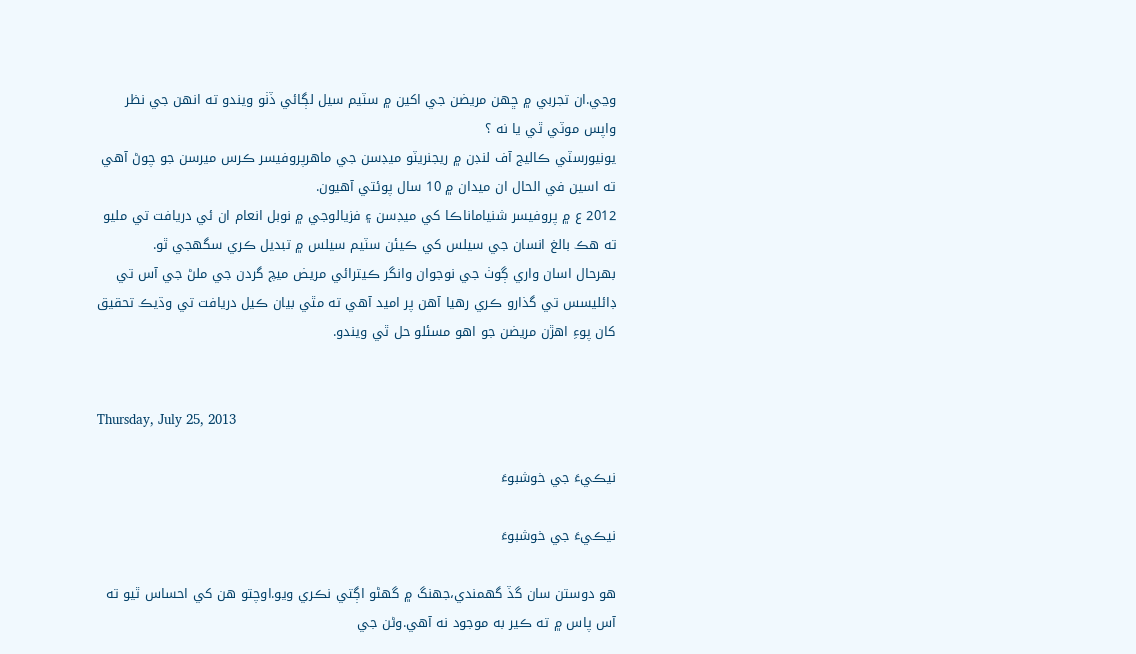وڃي.ان تجربي ۾ ڇهن مريضن جي اکين ۾ سٽيم سيل لڳائي ڏٺو ويندو ته انهن جي نظر واپس موٽي ٿي يا نه ؟
يونيورسٽي ڪاليج آف لنڊن ۾ ريجنريٽو ميڊسن جي ماهرپروفيسر ڪرس ميرسن جو چوڻ آهي ته اسين في الحال ان ميدان ۾ 10 سال پوئتي آهيون.
2012 ع ۾ پروفيسر شنياماناڪا کي ميڊسن ۽ فزيالوجي ۾ نوبل انعام ان ئي دريافت تي مليو ته هڪ بالغ انسان جي سيلس کي ڪيئن سٽيم سيلس ۾ تبديل ڪري سگھجي ٿو.
بهرحال اسان واري ڳوٺ جي نوجوان وانگر ڪيترائي مريض ميچ گردن جي ملڻ جي آس تي ڊائليسس تي گذارو ڪري رهيا آهن پر اميد آهي ته مٿي بيان ڪيل دريافت تي وڌيڪ تحقيق کان پوءِ اهڙن مريضن جو اهو مسئلو حل ٿي ويندو.


Thursday, July 25, 2013

نيڪيءَ جي خوشبوءَ

نيڪيءَ جي خوشبوءَ

هو دوستن سان گڏ گھمندي،جھنگ ۾ گھڻو اڳتي نڪري ويو.اوچتو هن کي احساس ٿيو ته آس پاس ۾ ته ڪير به موجود نه آهي.وڻن جي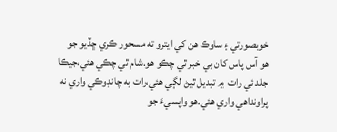خوبصورتي ۽ ساوڪ هن کي ايترو ته مسحور ڪري ڇڏيو جو هو آس پاس کان بي خبر ٿي چڪو هو.شام ٿي چڪي هئي،جيڪا جلد ئي رات  ۾ تبديل ٿيڻ لڳي هئي،رات به چانڊوڪي واري نه پراونداهي واري هئي.هو واپسيءَ جو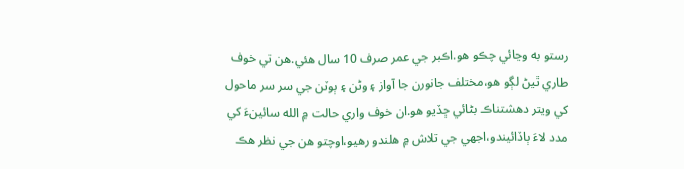رستو به وڃائي چڪو هو.اڪبر جي عمر صرف 10 سال هئي.هن تي خوف طاري ٿيڻ لڳو هو،مختلف جانورن جا آواز ۽ وڻن ۽ ٻوٽن جي سر سر ماحول کي ويتر دهشتناڪ بڻائي ڇڏيو هو.ان خوف واري حالت ۾ الله سائينءَ کي مدد لاءَ ٻاڏائيندو،اجهي جي تلاش ۾ هلندو رهيو،اوچتو هن جي نظر هڪ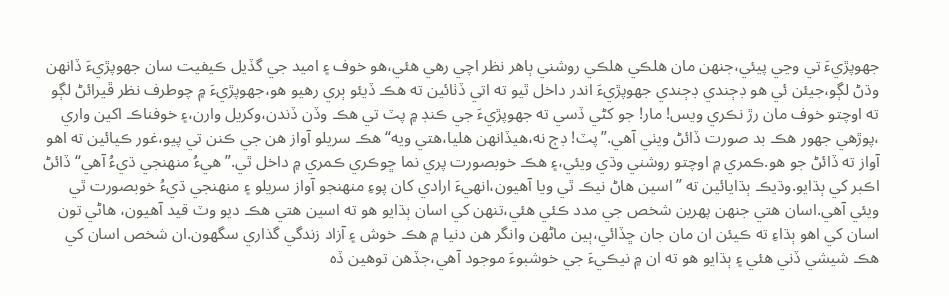جھوپڙيءَ تي وڃي پيئي،جنهن مان هلڪي هلڪي روشني ٻاهر نظر اچي رهي هئي،هو خوف ۽ اميد جي گڏيل ڪيفيت سان جھوپڙيءَ ڏانهن وڌڻ لڳو،جيئن ئي هو ڊڄندي ڊڄندي جھوپڙيءَ اندر داخل ٿيو ته اتي ڏٺائين ته هڪ ڏيئو ٻري رهيو هو،جھوپڙيءَ ۾ چوطرف نظر ڦيرائڻ لڳو ته اوچتو خوف مان رڙ نڪري ويس! مار! جو کڻي ڏسي ته جھوپڙيءَ جي ڪنڊ ۾ پٽ تي هڪ وڏن ڏندن،وکريل وارن،۽ خوفناڪ اکين واري ،پوڙهي جھور هڪ بد صورت ڏائڻ ويٺي آهي.”پٽ! ڊڄ نه،هيڏانهن هليا،هتي ويه“ هڪ سريلو آواز هن جي ڪنن تي پيو،غور ڪيائين ته اهو آواز ته ڏائڻ جو هو.ڪمري ۾ اوچتو روشني وڌي ويئي،۽ هڪ خوبصورت پري نما ڇوڪري ڪمري ۾ داخل ٿي.”هيءُ منهنجي ڌيءُ آهي“ ڏائڻ اڪبر کي ٻڌايو.وڌيڪ ٻڌايائين ته ”اسين هاڻ نيڪ ٿي ويا آهيون،انهيءَ ارادي کان پوءِ منهنجو آواز سريلو ۽ منهنجي ڌيءُ خوبصورت ٿي ويئي آهي.اسان هتي جنهن پهرين شخص جي مدد ڪئي هئي،تنهن کي اسان ٻڌايو هو ته اسين هتي هڪ ديو وٽ قيد آهيون، هاڻي تون اسان کي اهو ٻڌاءِ ته ڪيئن ان مان جان ڇڏائي،ٻين ماڻهن وانگر هن دنيا ۾ هڪ خوش ۽ آزاد زندگي گذاري سگھون.ان شخص اسان کي هڪ شيشي ڏني هئي ۽ ٻڌايو هو ته ان ۾ نيڪيءَ جي خوشبوءَ موجود آهي،جڏهن توهين ڏه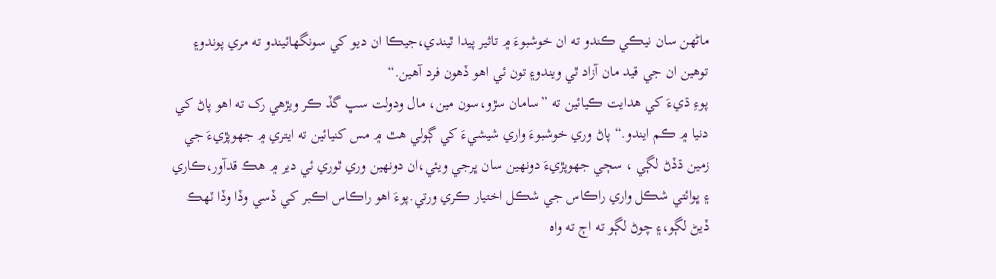ماڻهن سان نيڪي ڪندو ته ان خوشبوءَ ۾ تاثير پيدا ٿيندي،جيڪا ان ديو کي سونگھائيندو ته مري پوندو۽ توهين ان جي قيد مان آزاد ٿي ويندو۽ تون ئي اهو ڏهون فرد آهين.“
پوءِ ڌيءَ کي هدايت ڪيائين ته ”سامان سڙو،سون مين، مال ودولت سڀ گڏ ڪر ويڙهي رک ته اهو پاڻ کي دنيا ۾ ڪم ايندو.“ پاڻ وري خوشبوءَ واري شيشيءَ کي ڳولي هٿ ۾ مس کنيائين ته ايتري ۾ جھوپڙيءَ جي زمين ڌڏڻ لڳي ، سڄي جھوپڙيءَ دونهين سان ڀرجي ويئي،ان دونهين وري ٿوري ئي دير ۾ هڪ قدآور،ڪاري ۽ ڀوائتي شڪل واري راڪاس جي شڪل اختيار ڪري ورتي.پوءَ اهو راڪاس اڪبر کي ڏسي وڏا وڏا ٽهڪ ڏيڻ لڳو،۽ چوڻ لڳو ته اڄ ته واه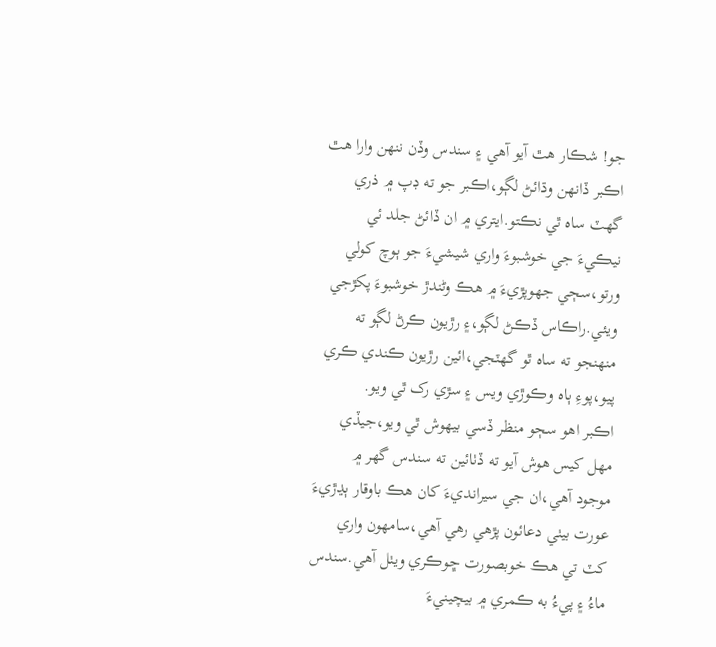جو! شڪار هٿ آيو آهي ۽ سندس وڏن ننهن وارا هٿ اڪبر ڏانهن وڌائڻ لڳو،اڪبر جو ته ڊپ ۾ ذري گھٽ ساه ٿي نڪتو.ايتري ۾ ان ڏائڻ جلد ئي نيڪيءَ جي خوشبوءَ واري شيشيءَ جو ٻوچ کولي ورتو،سڄي جھوپڙيءَ ۾ هڪ وڻندڙ خوشبوءَ پکڙجي ويئي.راڪاس ڏڪڻ لڳو،۽ رڙيون ڪرڻ لڳو ته منهنجو ته ساه ٿو گھٽجي،ائين رڙيون ڪندي ڪري پيو،پوءِ ٻاه وڪوڙي ويس ۽ سڙي رک ٿي ويو.
اڪبر اهو سڄو منظر ڏسي بيهوش ٿي ويو،جيڏي مهل کيس هوش آيو ته ڏٺائين ته سندس گھر ۾ موجود آهي،ان جي سيرانديءَ کان هڪ باوقار ٻڍڙيءَ عورت بيٺي دعائون پڙهي رهي آهي،سامهون واري کٽ تي هڪ خوبصورت ڇوڪري ويٺل آهي.سندس ماءُ ۽ پيءُ به ڪمري ۾ بيچينيءَ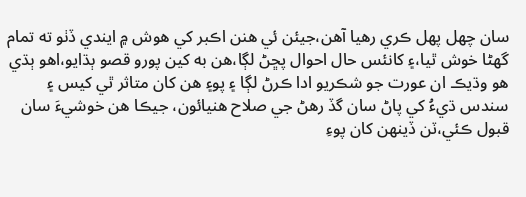سان چهل پهل ڪري رهيا آهن،جيئن ئي هنن اڪبر کي هوش ۾ ايندي ڏٺو ته تمام گھڻا خوش ٿيا،۽ کانئس حال احوال پڇڻ لڳا،هن به کين پورو قصو ٻڌايو،اهو ٻڌي هو وڌيڪ ان عورت جو شڪريو ادا ڪرڻ لڳا ۽ پو۽ هن کان متاثر ٿي کيس ۽ سندس ڌيءُ کي پاڻ سان گڏ رهڻ جي صلاح هنيائون، جيڪا هن خوشيءَ سان قبول ڪئي،ٽن ڏينهن کان پوءِ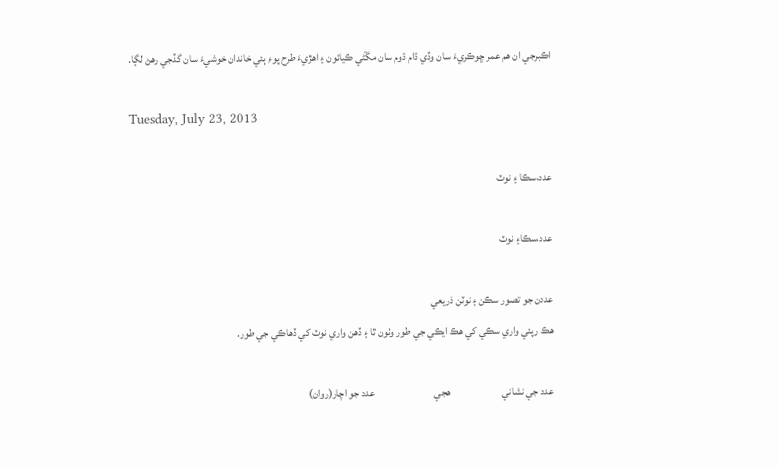اڪبرجي ان هم عمر ڇوڪريءَ سان وڏي ڌام ڌوم سان مڱڻي ڪيائون ۽ اهڙيءَ طرح پوءِ ٻئي خاندان خوشيءَ سان گڏجي رهڻ لڳا.

Tuesday, July 23, 2013

عدد،سڪا ۽ نوٽ

عدد،سڪا۽ نوٽ

عددن جو تصور سڪن ۽ نوٽن ذريعي
هڪ رپئي واري سڪي کي هڪ ايڪي جي طور وٺون ٿا ۽ ڏهن واري نوٽ کي ڏهاڪي جي طور.

عدد جي نشاني                        هجي                            عدد جو اچار(روان)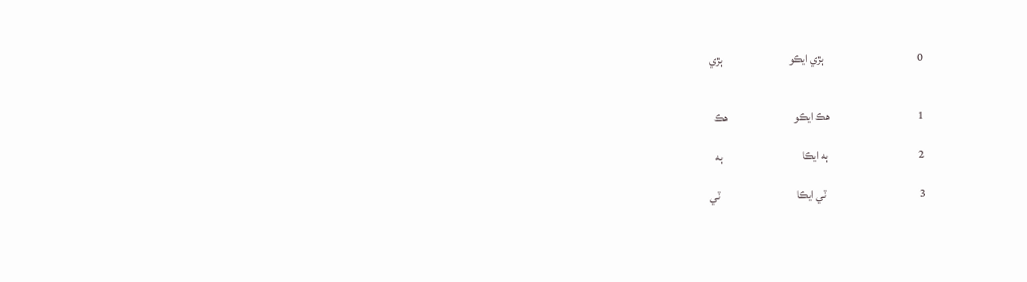0                                         ٻڙي ايڪو                             ٻڙي


1                                       هڪ ايڪو                             هڪ

2                                        ٻه ايڪا                                   ٻه

3                                         ٽي ايڪا                                  ٽي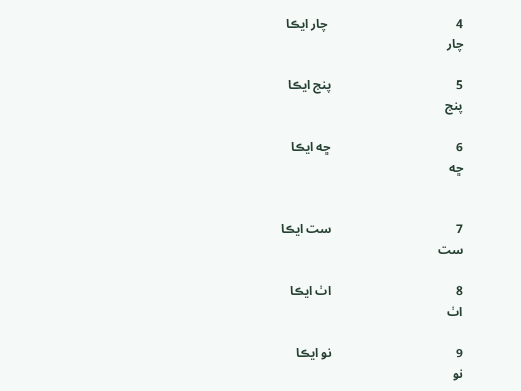4                                         چار ايڪا                                 چار

5                                        پنج ايڪا                                    پنج

6                                        ڇه ايڪا                                    ڇه


7                                        ست ايڪا                                     ست

8                                        اٺ ايڪا                                     اٺ

9                                        نو ايڪا                                        نو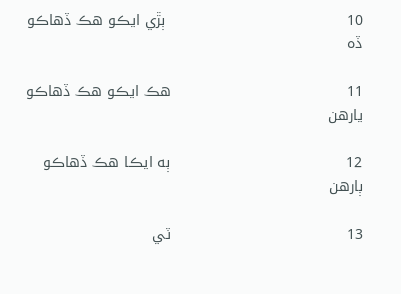10                                      ٻڙي ايڪو هڪ ڏهاڪو                    ڏه

11                                     هڪ ايڪو هڪ ڏهاڪو                   يارهن

12                                     ٻه ايڪا هڪ ڏهاڪو                       ٻارهن

13                                     ٽي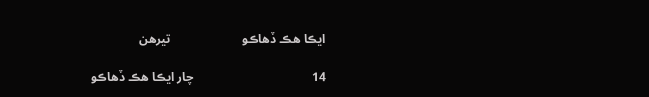ايڪا هڪ ڏهاڪو                       تيرهن

14                                      چار ايڪا هڪ ڏهاڪو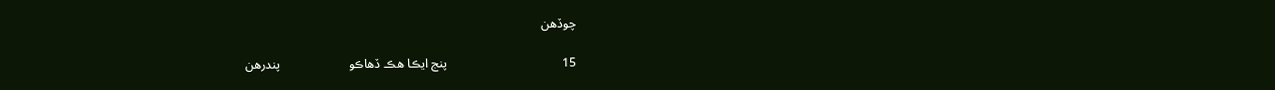چوڏهن

15                                     پنج ايڪا هڪ ڏهاڪو                      پندرهن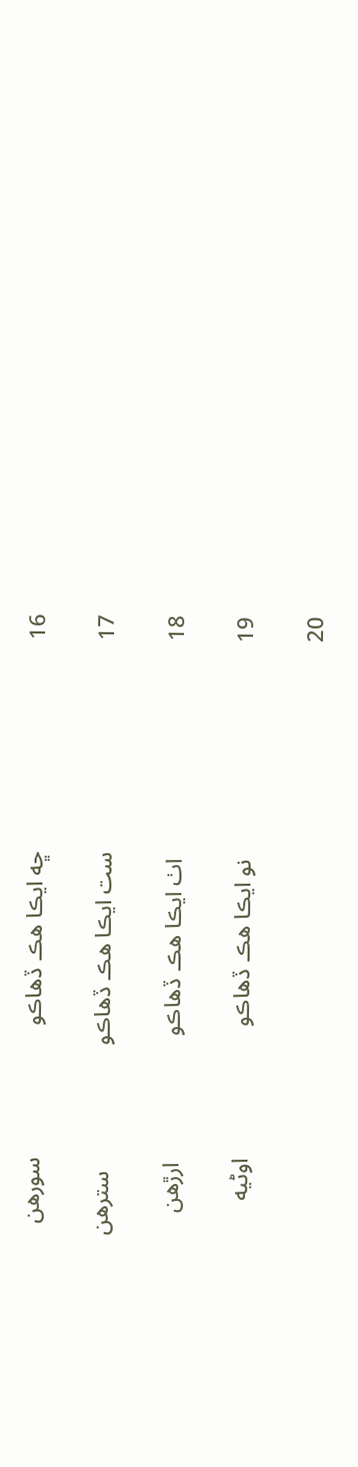16                                     ڇه ايڪا هڪ ڏهاڪو                       سورهن

17                                     ست ايڪا هڪ ڏهاڪو                      سترهن

18                                      اٺ ايڪا هڪ ڏهاڪو                      ارڙهن

19                                      نو ايڪا هڪ ڏهاڪو                       اوڻيه

20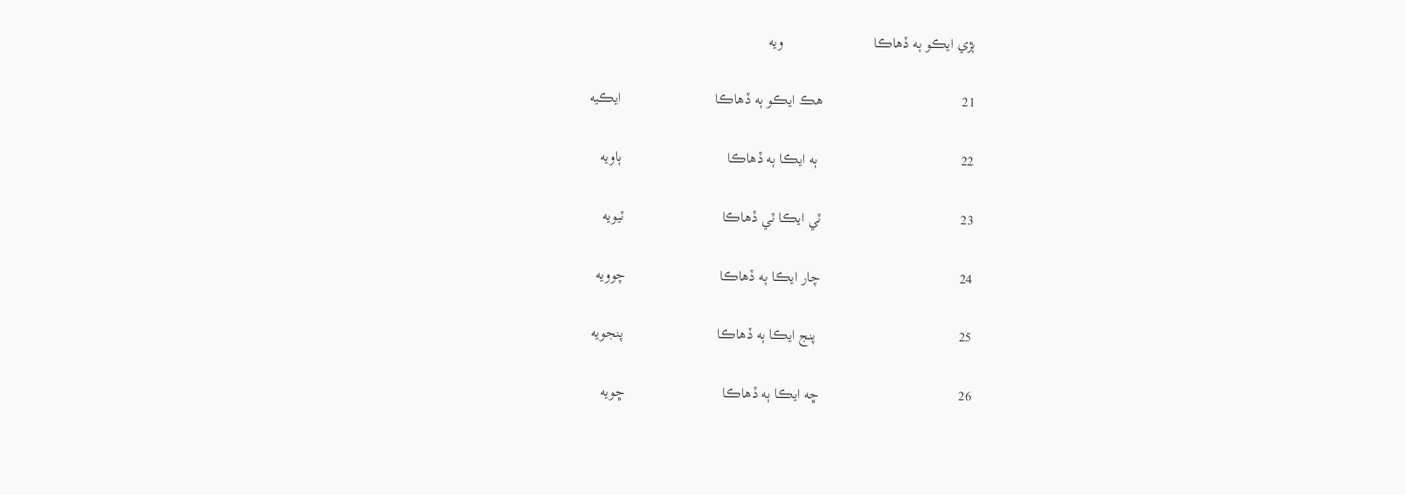ٻڙي ايڪو ٻه ڏهاڪا                        ويه

21                                     هڪ ايڪو ٻه ڏهاڪا                         ايڪيه

22                                      ٻه ايڪا ٻه ڏهاڪا                            ٻاويه

23                                     ٽي ايڪا ٽي ڏهاڪا                          ٽيويه

24                                     چار ايڪا ٻه ڏهاڪا                         چوويه

25                                      پنج ايڪا ٻه ڏهاڪا                         پنجويه

26                                     ڇه ايڪا ٻه ڏهاڪا                          ڇويه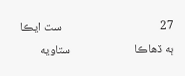27                                     ست ايڪا ٻه ڏهاڪا                        ستاويه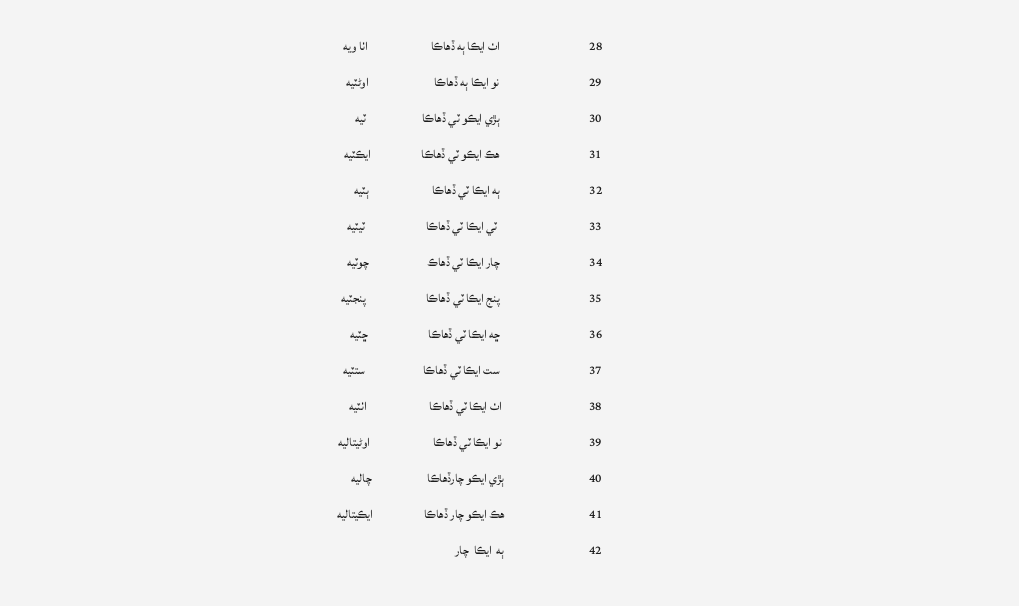28                                     اٺ ايڪا ٻه ڏهاڪا                          اٺا ويه

29                                     نو ايڪا ٻه ڏهاڪا                           اوڻٽيه

30                                     ٻڙي ايڪو ٽي ڏهاڪا                       ٽيه

31                                     هڪ ايڪو ٽي ڏهاڪا                     ايڪٽيه

32                                     ٻه ايڪا ٽي ڏهاڪا                          ٻٽيه

33                                      ٽي ايڪا ٽي ڏهاڪا                         ٽيٽيه

34                                     چار ايڪا ٽي ڏهاڪ                        چوٽيه

35                                     پنج ايڪا ٽي ڏهاڪا                         پنجٽيه

36                                     ڇه ايڪا ٽي ڏهاڪا                         ڇٽيه

37                                     ست ايڪا ٽي ڏهاڪا                        ستٽيه

38                                    اٺ ايڪا ٽي ڏهاڪا                          اٺٽيه

39                                    نو ايڪا ٽي ڏهاڪا                          اوڻيتاليه

40                                   ٻڙي ايڪو چارڏهاڪا                       چاليه

41                                   هڪ ايڪو چار ڏهاڪا                     ايڪيتاليه

42                                   ٻه  ايڪا  چار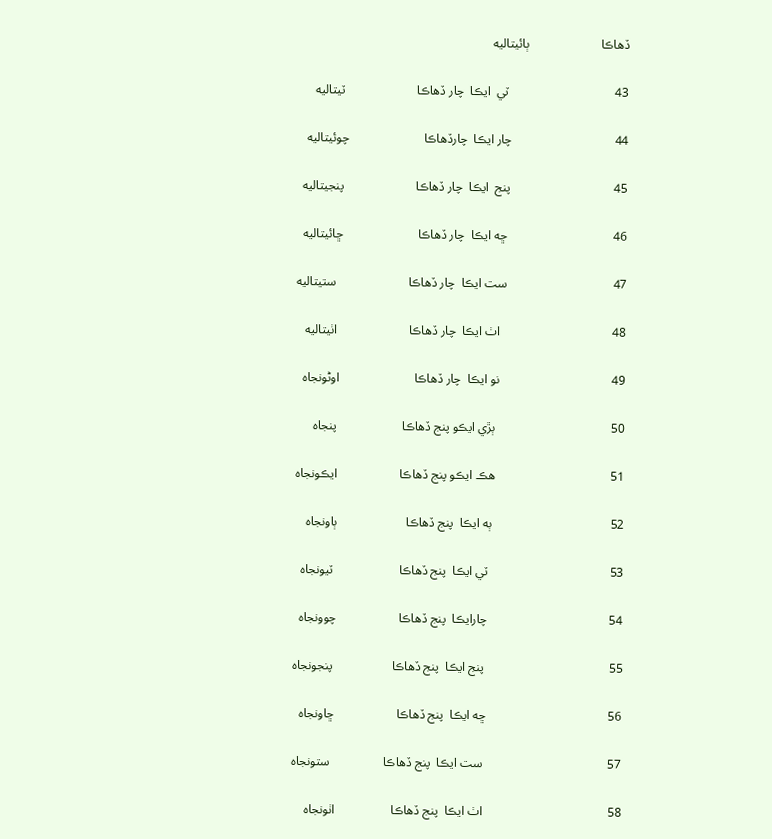ڏهاڪا                       ٻائيتاليه

43                                  ٽي  ايڪا  چار ڏهاڪا                       ٽيتاليه

44                                 چار ايڪا  چارڏهاڪا                        چوئيتاليه

45                                 پنج  ايڪا  چار ڏهاڪا                       پنجيتاليه

46                                  ڇه ايڪا  چار ڏهاڪا                        ڇائيتاليه

47                                  ست ايڪا  چار ڏهاڪا                       ستيتاليه

48                                    اٺ ايڪا  چار ڏهاڪا                       اٺيتاليه

49                                    نو ايڪا  چار ڏهاڪا                        اوڻونجاه

50                                     ٻڙي ايڪو پنج ڏهاڪا                     پنجاه

51                                     هڪ ايڪو پنج ڏهاڪا                    ايڪونجاه

52                                      ٻه ايڪا  پنج ڏهاڪا                      ٻاونجاه

53                                       ٽي ايڪا  پنج ڏهاڪا                     ٽيونجاه

54                                       چارايڪا  پنج ڏهاڪا                    چوونجاه

55                                        پنج ايڪا  پنج ڏهاڪا                   پنجونجاه

56                                       ڇه ايڪا  پنج ڏهاڪا                    ڇاونجاه

57                                        ست ايڪا  پنج ڏهاڪا                 ستونجاه

58                                        اٺ ايڪا  پنج ڏهاڪا                  اٺونجاه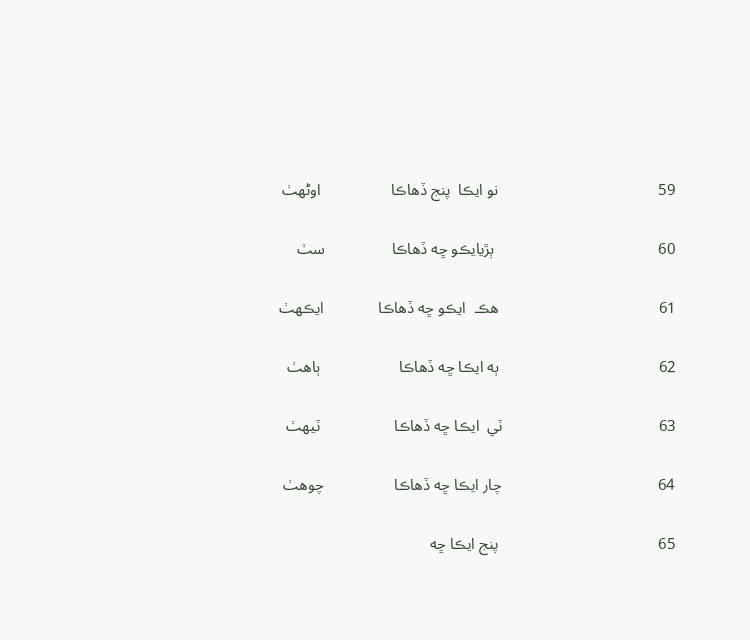59                                         نو ايڪا  پنج ڏهاڪا                  اوڻهٺ

60                                          ٻڙيايڪو ڇه ڏهاڪا                 سٺ

61                                         هڪ  ايڪو ڇه ڏهاڪا              ايڪهٺ

62                                         ٻه ايڪا ڇه ڏهاڪا                    ٻاهٺ

63                                        ٽي  ايڪا ڇه ڏهاڪا                   ٽيهٺ

64                                        چار ايڪا ڇه ڏهاڪا                  چوهٺ

65                                         پنج ايڪا ڇه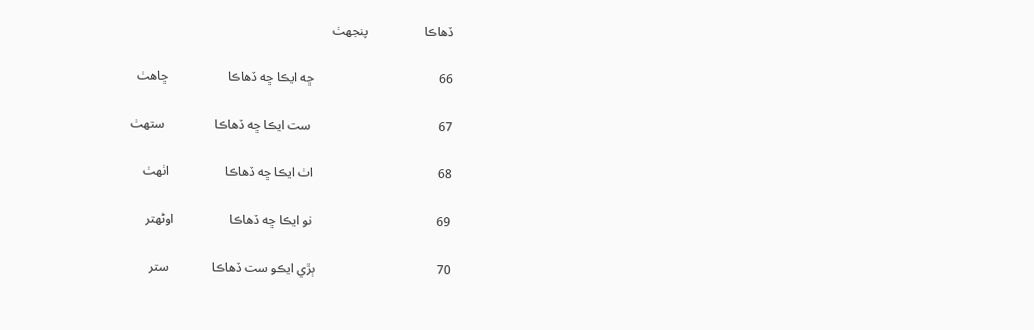ڏهاڪا                  پنجهٺ

66                                        ڇه ايڪا ڇه ڏهاڪا                   ڇاهٺ

67                                         ست ايڪا ڇه ڏهاڪا                ستهٺ

68                                        اٺ ايڪا ڇه ڏهاڪا                  اٺهٺ

69                                        نو ايڪا ڇه ڏهاڪا                  اوڻهتر

70                                       ٻڙي ايڪو ست ڏهاڪا              ستر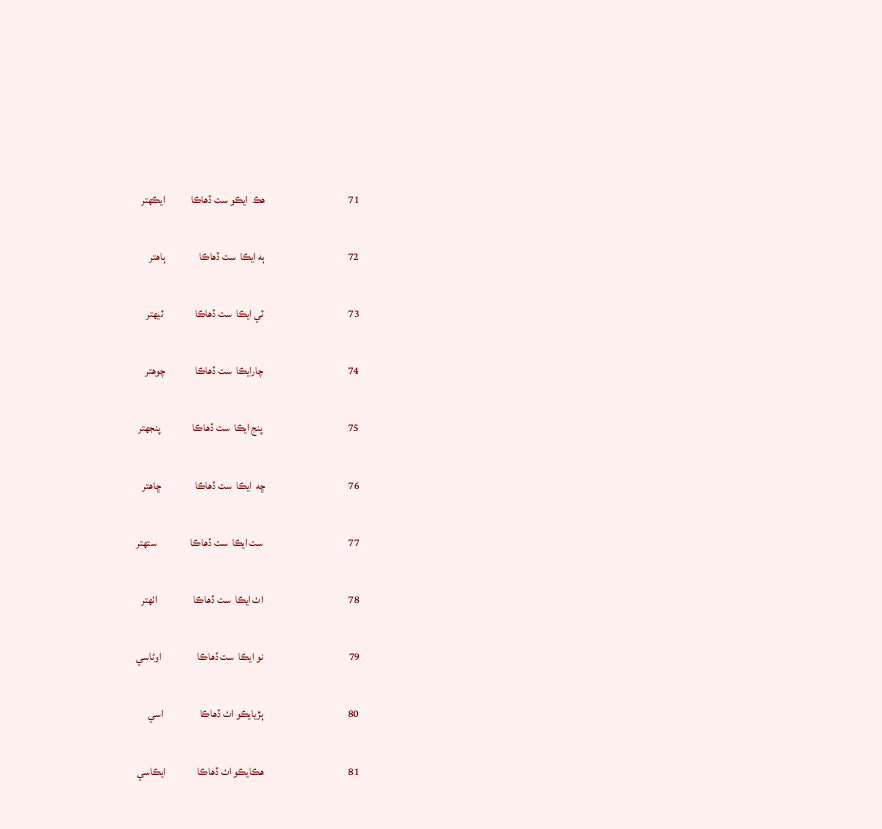71                                       هڪ  ايڪو ست ڏهاڪا            ايڪهتر

72                                       ٻه ايڪا  ست ڏهاڪا                ٻاهتر

73                                        ٽي ايڪا  ست ڏهاڪا               ٽيهتر

74                                        چارايڪا  ست ڏهاڪا              چوهتر

75                                        پنج ايڪا  ست ڏهاڪا               پنجهتر

76                                       ڇه  ايڪا  ست ڏهاڪا                ڇاهتر

77                                        ست ايڪا  ست ڏهاڪا                ستهتر

78                                        اٺ ايڪا  ست ڏهاڪا                 اٺهتر

79                                        نو ايڪا  ست ڏهاڪا                 اوڻاسي

80                                        ٻڙيايڪو اٺ ڏهاڪا                 اسي

81                                        هڪايڪو اٺ ڏهاڪا               ايڪاسي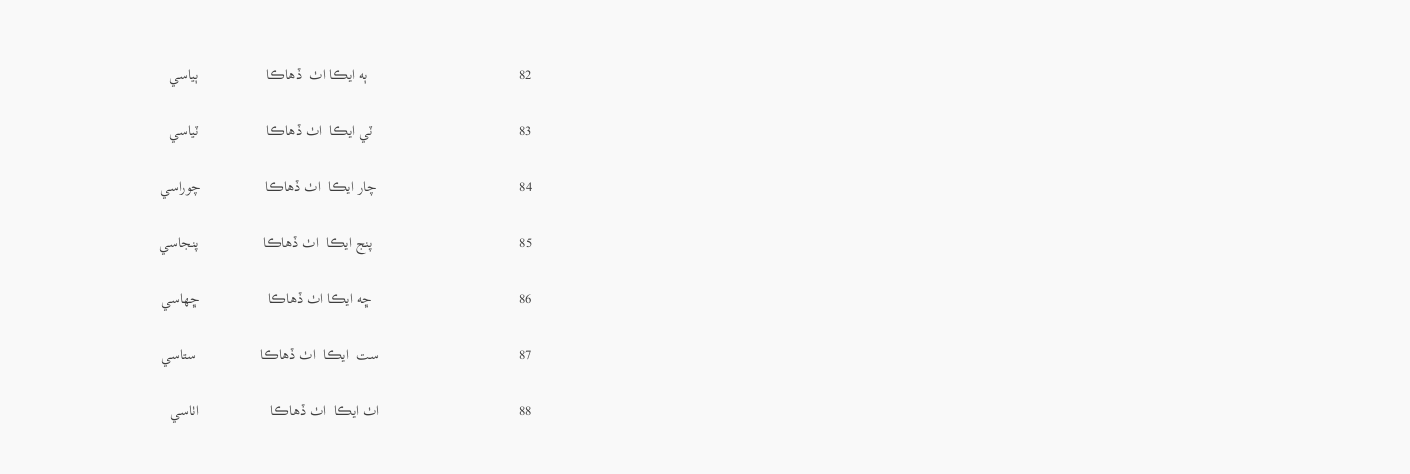82                                        ٻه ايڪا اٺ  ڏهاڪا                  ٻياسي

83                                       ٽي ايڪا  اٺ ڏهاڪا                  ٽياسي

84                                      چار ايڪا  اٺ ڏهاڪا                 چوراسي

85                                       پنج ايڪا  اٺ ڏهاڪا                 پنجاسي

86                                       ڇه ايڪا اٺ ڏهاڪا                  ڇهاسي

87                                     ست  ايڪا  اٺ ڏهاڪا                 ستاسي

88                                     اٺ ايڪا  اٺ ڏهاڪا                   اٺاسي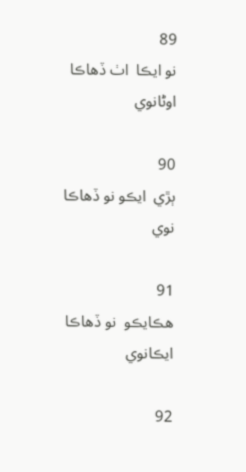89                                     نو ايڪا  اٺ ڏهاڪا                   اوڻانوي

90                                     ٻڙي  ايڪو نو ڏهاڪا                 نوي

91                                    هڪايڪو  نو ڏهاڪا                  ايڪانوي

92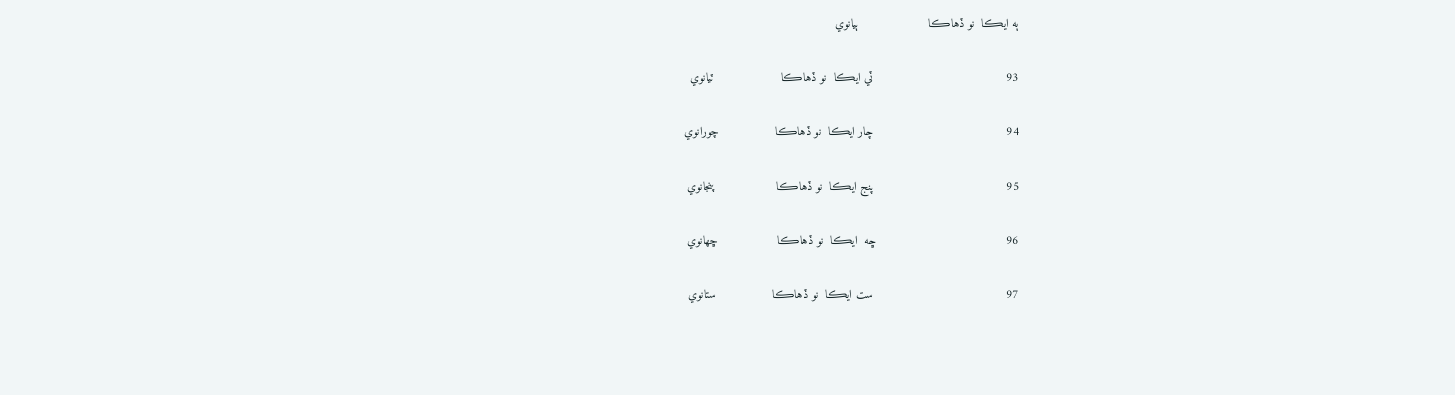ٻه ايڪا  نو ڏهاڪا                    ٻيانوي

93                                      ٽي ايڪا  نو ڏهاڪا                   ٽيانوي

94                                      چار ايڪا  نو ڏهاڪا                چورانوي

95                                      پنج ايڪا  نو ڏهاڪا                  پنجانوي

96                                     ڇه  ايڪا  نو ڏهاڪا                 ڇهانوي

97                                      ست ايڪا  نو ڏهاڪا                ستانوي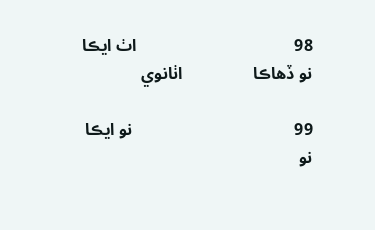98                                      اٺ ايڪا  نو ڏهاڪا                 اٺانوي

99                                       نو ايڪا  نو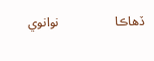ڏهاڪا                  نوانوي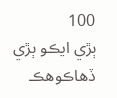100                              ٻڙي ايڪو ٻڙي ڏهاڪوهڪ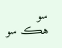سو        هڪ سو